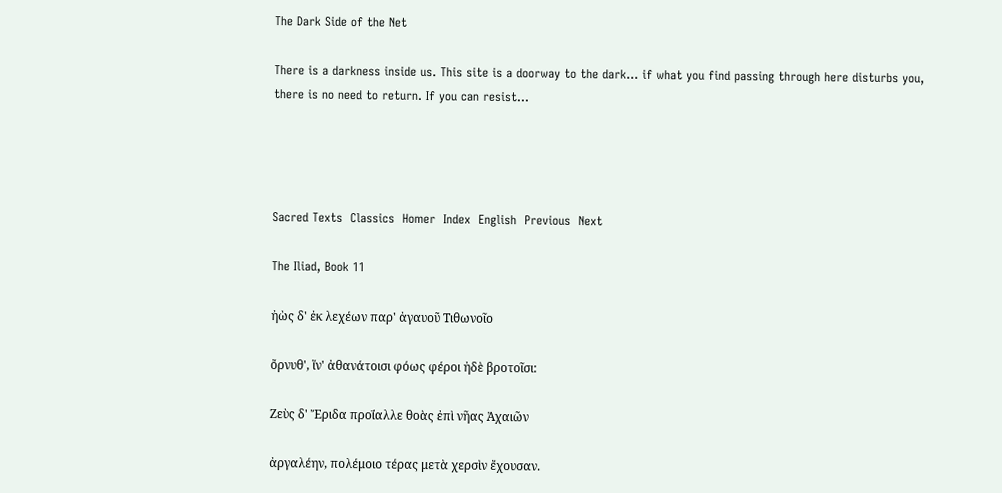The Dark Side of the Net

There is a darkness inside us. This site is a doorway to the dark... if what you find passing through here disturbs you, there is no need to return. If you can resist...




Sacred Texts  Classics  Homer  Index  English  Previous  Next

The Iliad, Book 11

ἠὼς δ' ἐκ λεχέων παρ' ἀγαυοῦ Τιθωνοῖο

ὄρνυθ', ἵν' ἀθανάτοισι φόως φέροι ἠδὲ βροτοῖσι:

Ζεὺς δ' Ἔριδα προί̈αλλε θοὰς ἐπὶ νῆας Ἀχαιῶν

ἀργαλέην, πολέμοιο τέρας μετὰ χερσὶν ἔχουσαν.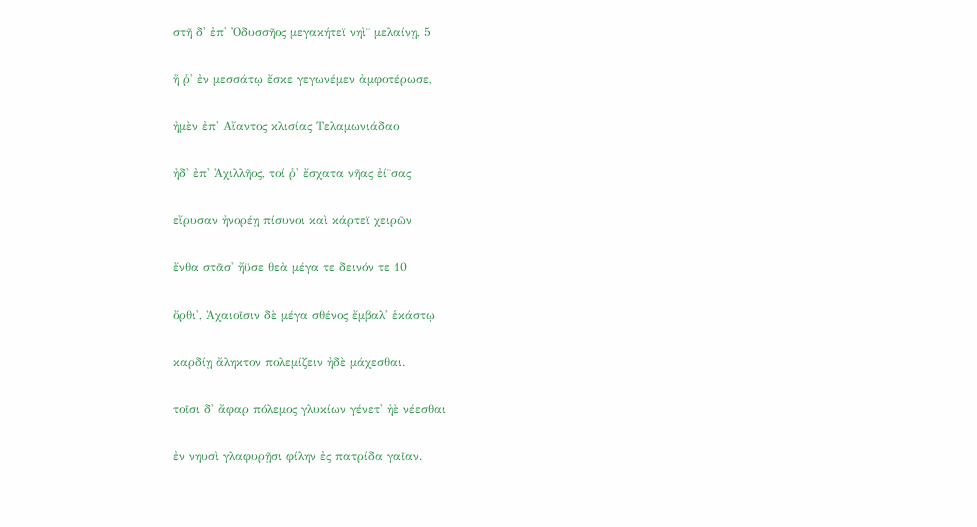στῆ δ' ἐπ' Ὀδυσσῆος μεγακήτεϊ νηὶ̈ μελαίνῃ, 5

ἥ ῥ' ἐν μεσσάτῳ ἔσκε γεγωνέμεν ἀμφοτέρωσε,

ἠμὲν ἐπ' Αἴαντος κλισίας Τελαμωνιάδαο

ἠδ' ἐπ' Ἀχιλλῆος, τοί ῥ' ἔσχατα νῆας ἐί̈σας

εἴρυσαν ἠνορέῃ πίσυνοι καὶ κάρτεϊ χειρῶν

ἔνθα στᾶσ' ἤϋσε θεὰ μέγα τε δεινόν τε 10

ὄρθι', Ἀχαιοῖσιν δὲ μέγα σθένος ἔμβαλ' ἑκάστῳ

καρδίῃ ἄληκτον πολεμίζειν ἠδὲ μάχεσθαι.

τοῖσι δ' ἄφαρ πόλεμος γλυκίων γένετ' ἠὲ νέεσθαι

ἐν νηυσὶ γλαφυρῇσι φίλην ἐς πατρίδα γαῖαν.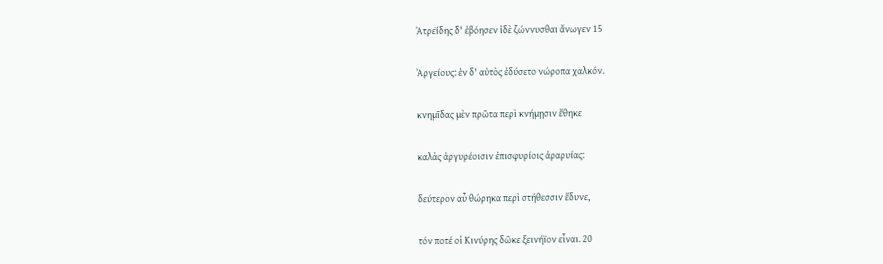Ἀτρεί̈δης δ' ἐβόησεν ἰδὲ ζώννυσθαι ἄνωγεν 15

Ἀργείους: ἐν δ' αὐτὸς ἐδύσετο νώροπα χαλκόν.

κνημῖδας μὲν πρῶτα περὶ κνήμῃσιν ἔθηκε

καλὰς ἀργυρέοισιν ἐπισφυρίοις ἀραρυίας:

δεύτερον αὖ θώρηκα περὶ στήθεσσιν ἔδυνε,

τόν ποτέ οἱ Κινύρης δῶκε ξεινήϊον εἶναι. 20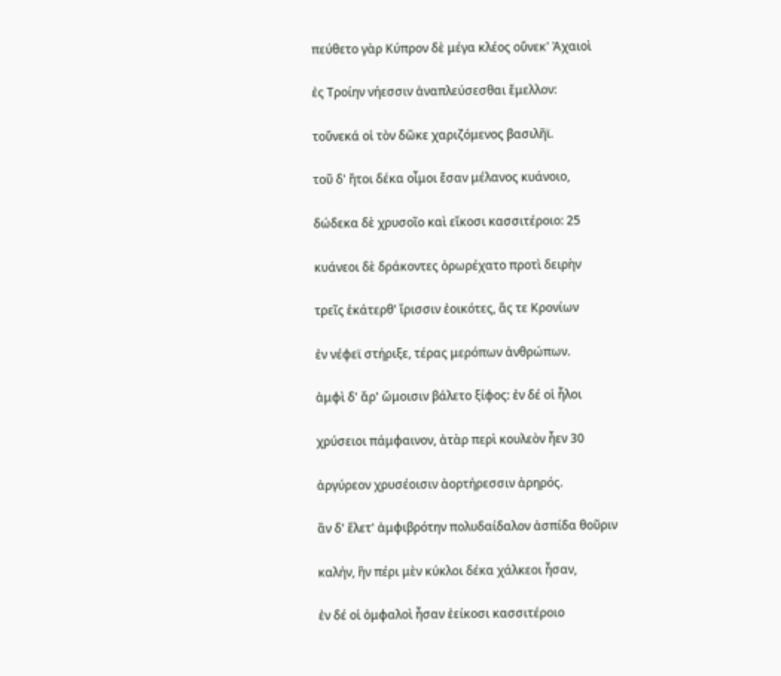πεύθετο γὰρ Κύπρον δὲ μέγα κλέος οὕνεκ' Ἀχαιοὶ

ἐς Τροίην νήεσσιν ἀναπλεύσεσθαι ἔμελλον:

τοὔνεκά οἱ τὸν δῶκε χαριζόμενος βασιλῆϊ.

τοῦ δ' ἤτοι δέκα οἶμοι ἔσαν μέλανος κυάνοιο,

δώδεκα δὲ χρυσοῖο καὶ εἴκοσι κασσιτέροιο: 25

κυάνεοι δὲ δράκοντες ὀρωρέχατο προτὶ δειρὴν

τρεῖς ἑκάτερθ' ἴρισσιν ἐοικότες, ἅς τε Κρονίων

ἐν νέφεϊ στήριξε, τέρας μερόπων ἀνθρώπων.

ἀμφὶ δ' ἄρ' ὤμοισιν βάλετο ξίφος: ἐν δέ οἱ ἧλοι

χρύσειοι πάμφαινον, ἀτὰρ περὶ κουλεὸν ἦεν 30

ἀργύρεον χρυσέοισιν ἀορτήρεσσιν ἀρηρός.

ἂν δ' ἕλετ' ἀμφιβρότην πολυδαίδαλον ἀσπίδα θοῦριν

καλήν, ἣν πέρι μὲν κύκλοι δέκα χάλκεοι ἦσαν,

ἐν δέ οἱ ὀμφαλοὶ ἦσαν ἐείκοσι κασσιτέροιο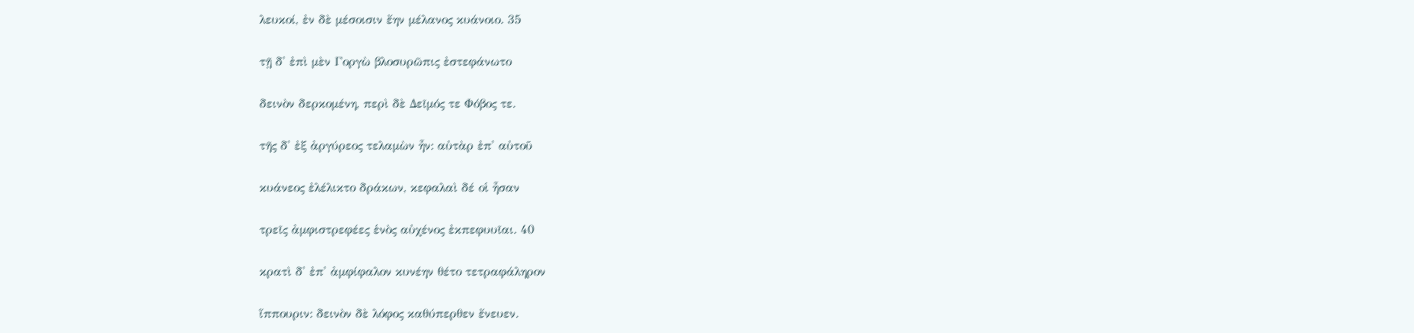λευκοί, ἐν δὲ μέσοισιν ἔην μέλανος κυάνοιο. 35

τῇ δ' ἐπὶ μὲν Γοργὼ βλοσυρῶπις ἐστεφάνωτο

δεινὸν δερκομένη, περὶ δὲ Δεῖμός τε Φόβος τε.

τῆς δ' ἐξ ἀργύρεος τελαμὼν ἦν: αὐτὰρ ἐπ' αὐτοῦ

κυάνεος ἐλέλικτο δράκων, κεφαλαὶ δέ οἱ ἦσαν

τρεῖς ἀμφιστρεφέες ἑνὸς αὐχένος ἐκπεφυυῖαι. 40

κρατὶ δ' ἐπ' ἀμφίφαλον κυνέην θέτο τετραφάληρον

ἵππουριν: δεινὸν δὲ λόφος καθύπερθεν ἔνευεν.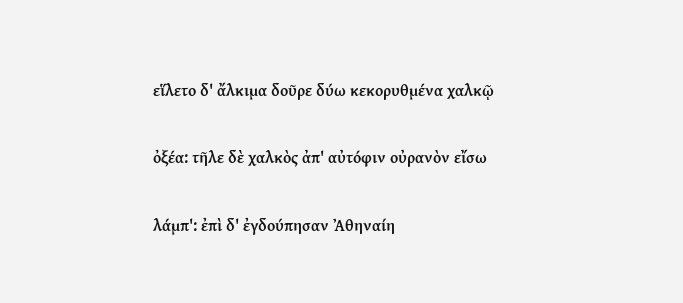εἵλετο δ' ἄλκιμα δοῦρε δύω κεκορυθμένα χαλκῷ

ὀξέα: τῆλε δὲ χαλκὸς ἀπ' αὐτόφιν οὐρανὸν εἴσω

λάμπ': ἐπὶ δ' ἐγδούπησαν Ἀθηναίη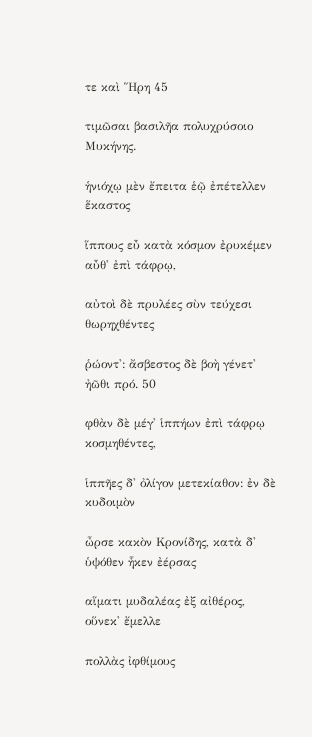τε καὶ Ἥρη 45

τιμῶσαι βασιλῆα πολυχρύσοιο Μυκήνης.

ἡνιόχῳ μὲν ἔπειτα ἑῷ ἐπέτελλεν ἕκαστος

ἵππους εὖ κατὰ κόσμον ἐρυκέμεν αὖθ' ἐπὶ τάφρῳ,

αὐτοὶ δὲ πρυλέες σὺν τεύχεσι θωρηχθέντες

ῥώοντ': ἄσβεστος δὲ βοὴ γένετ' ἠῶθι πρό. 50

φθὰν δὲ μέγ' ἱππήων ἐπὶ τάφρῳ κοσμηθέντες,

ἱππῆες δ' ὀλίγον μετεκίαθον: ἐν δὲ κυδοιμὸν

ὦρσε κακὸν Κρονίδης, κατὰ δ' ὑψόθεν ἧκεν ἐέρσας

αἵματι μυδαλέας ἐξ αἰθέρος, οὕνεκ' ἔμελλε

πολλὰς ἰφθίμους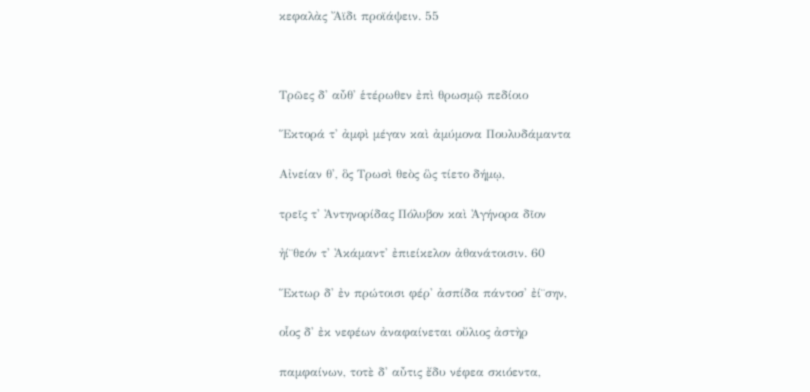κεφαλὰς Ἄϊδι προϊάψειν. 55



Τρῶες δ' αὖθ' ἑτέρωθεν ἐπὶ θρωσμῷ πεδίοιο

Ἕκτορά τ' ἀμφὶ μέγαν καὶ ἀμύμονα Πουλυδάμαντα

Αἰνείαν θ', ὃς Τρωσὶ θεὸς ὣς τίετο δήμῳ,

τρεῖς τ' Ἀντηνορίδας Πόλυβον καὶ Ἀγήνορα δῖον

ἠί̈θεόν τ' Ἀκάμαντ' ἐπιείκελον ἀθανάτοισιν. 60

Ἕκτωρ δ' ἐν πρώτοισι φέρ' ἀσπίδα πάντοσ' ἐί̈σην,

οἷος δ' ἐκ νεφέων ἀναφαίνεται οὔλιος ἀστὴρ

παμφαίνων, τοτὲ δ' αὖτις ἔδυ νέφεα σκιόεντα,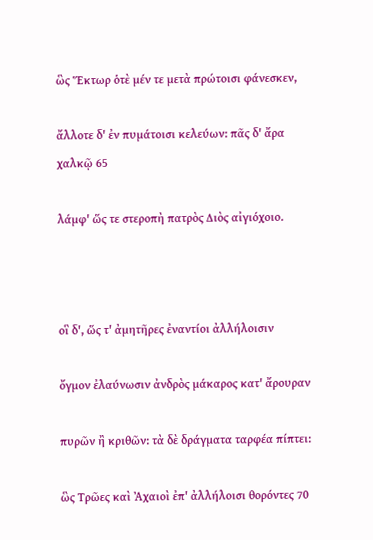ὣς Ἕκτωρ ὁτὲ μέν τε μετὰ πρώτοισι φάνεσκεν,

ἄλλοτε δ' ἐν πυμάτοισι κελεύων: πᾶς δ' ἄρα χαλκῷ 65

λάμφ' ὥς τε στεροπὴ πατρὸς Διὸς αἰγιόχοιο.



οἳ δ', ὥς τ' ἀμητῆρες ἐναντίοι ἀλλήλοισιν

ὄγμον ἐλαύνωσιν ἀνδρὸς μάκαρος κατ' ἄρουραν

πυρῶν ἢ κριθῶν: τὰ δὲ δράγματα ταρφέα πίπτει:

ὣς Τρῶες καὶ Ἀχαιοὶ ἐπ' ἀλλήλοισι θορόντες 70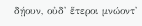δῄουν, οὐδ' ἕτεροι μνώοντ'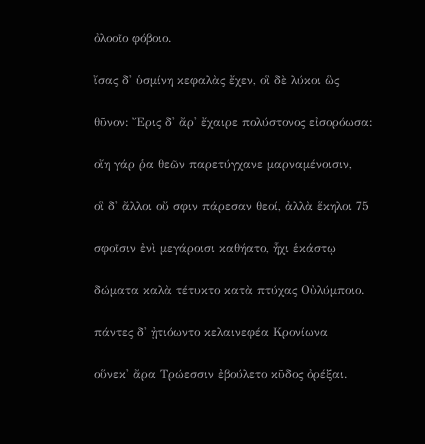ὀλοοῖο φόβοιο.

ἴσας δ' ὑσμίνη κεφαλὰς ἔχεν, οἳ δὲ λύκοι ὣς

θῦνον: Ἔρις δ' ἄρ' ἔχαιρε πολύστονος εἰσορόωσα:

οἴη γάρ ῥα θεῶν παρετύγχανε μαρναμένοισιν,

οἳ δ' ἄλλοι οὔ σφιν πάρεσαν θεοί, ἀλλὰ ἕκηλοι 75

σφοῖσιν ἐνὶ μεγάροισι καθήατο, ἧχι ἑκάστῳ

δώματα καλὰ τέτυκτο κατὰ πτύχας Οὐλύμποιο.

πάντες δ' ᾐτιόωντο κελαινεφέα Κρονίωνα

οὕνεκ' ἄρα Τρώεσσιν ἐβούλετο κῦδος ὀρέξαι.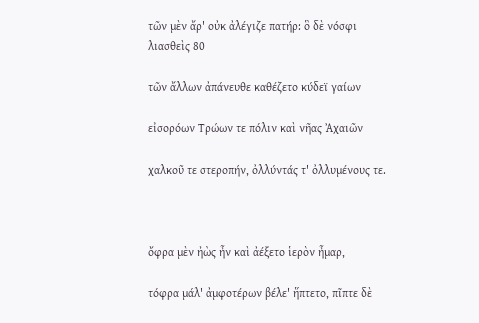τῶν μὲν ἄρ' οὐκ ἀλέγιζε πατήρ: ὃ δὲ νόσφι λιασθεὶς 80

τῶν ἄλλων ἀπάνευθε καθέζετο κύδεϊ γαίων

εἰσορόων Τρώων τε πόλιν καὶ νῆας Ἀχαιῶν

χαλκοῦ τε στεροπήν, ὀλλύντάς τ' ὀλλυμένους τε.



ὄφρα μὲν ἠὼς ἦν καὶ ἀέξετο ἱερὸν ἦμαρ,

τόφρα μάλ' ἀμφοτέρων βέλε' ἥπτετο, πῖπτε δὲ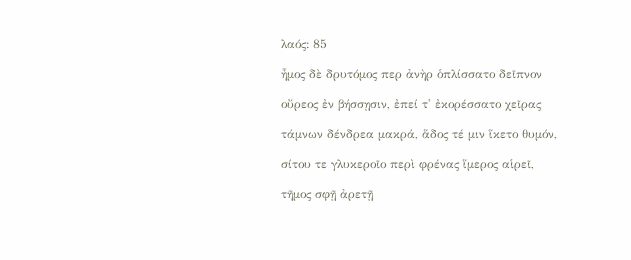λαός: 85

ἦμος δὲ δρυτόμος περ ἀνὴρ ὁπλίσσατο δεῖπνον

οὔρεος ἐν βήσσῃσιν, ἐπεί τ' ἐκορέσσατο χεῖρας

τάμνων δένδρεα μακρά, ἅδος τέ μιν ἵκετο θυμόν,

σίτου τε γλυκεροῖο περὶ φρένας ἵμερος αἱρεῖ,

τῆμος σφῇ ἀρετῇ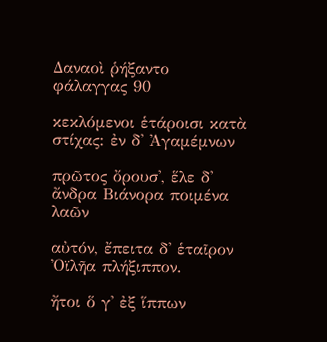Δαναοὶ ῥήξαντο φάλαγγας 90

κεκλόμενοι ἑτάροισι κατὰ στίχας: ἐν δ' Ἀγαμέμνων

πρῶτος ὄρουσ', ἕλε δ' ἄνδρα Βιάνορα ποιμένα λαῶν

αὐτόν, ἔπειτα δ' ἑταῖρον Ὀϊλῆα πλήξιππον.

ἤτοι ὅ γ' ἐξ ἵππων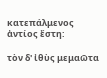κατεπάλμενος ἀντίος ἔστη:

τὸν δ' ἰθὺς μεμαῶτα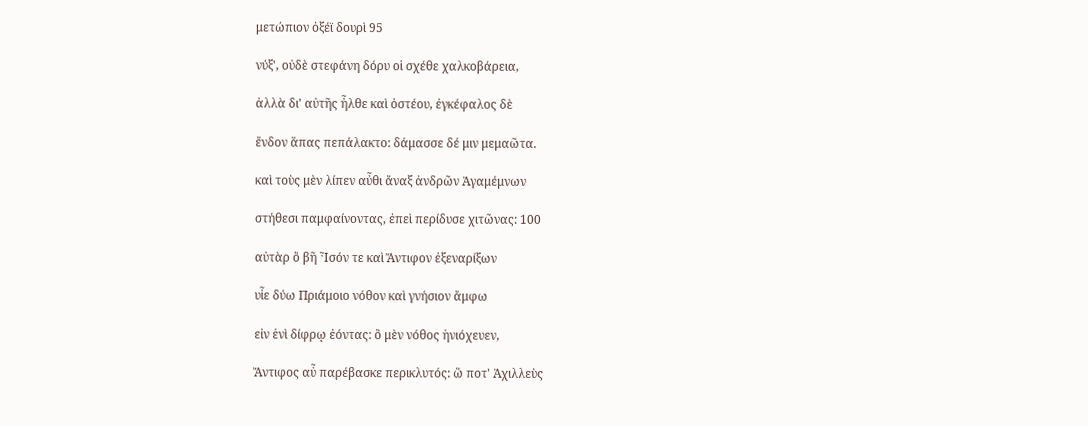μετώπιον ὀξέϊ δουρὶ 95

νύξ', οὐδὲ στεφάνη δόρυ οἱ σχέθε χαλκοβάρεια,

ἀλλὰ δι' αὐτῆς ἦλθε καὶ ὀστέου, ἐγκέφαλος δὲ

ἔνδον ἅπας πεπάλακτο: δάμασσε δέ μιν μεμαῶτα.

καὶ τοὺς μὲν λίπεν αὖθι ἄναξ ἀνδρῶν Ἀγαμέμνων

στήθεσι παμφαίνοντας, ἐπεὶ περίδυσε χιτῶνας: 100

αὐτὰρ ὃ βῆ Ἶσόν τε καὶ Ἄντιφον ἐξεναρίξων

υἷε δύω Πριάμοιο νόθον καὶ γνήσιον ἄμφω

εἰν ἑνὶ δίφρῳ ἐόντας: ὃ μὲν νόθος ἡνιόχευεν,

Ἄντιφος αὖ παρέβασκε περικλυτός: ὥ ποτ' Ἀχιλλεὺς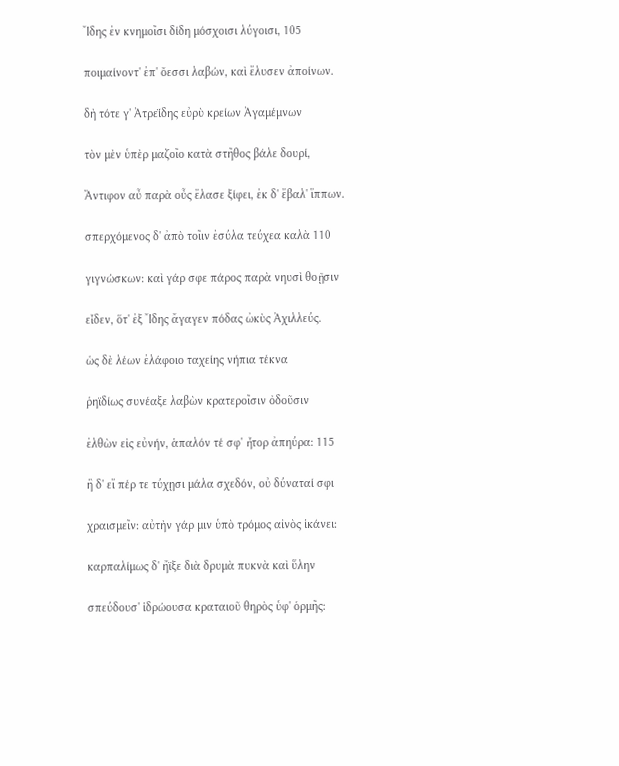Ἴδης ἐν κνημοῖσι δίδη μόσχοισι λύγοισι, 105

ποιμαίνοντ' ἐπ' ὄεσσι λαβών, καὶ ἔλυσεν ἀποίνων.

δὴ τότε γ' Ἀτρεί̈δης εὐρὺ κρείων Ἀγαμέμνων

τὸν μὲν ὑπὲρ μαζοῖο κατὰ στῆθος βάλε δουρί,

Ἄντιφον αὖ παρὰ οὖς ἔλασε ξίφει, ἐκ δ' ἔβαλ' ἵππων.

σπερχόμενος δ' ἀπὸ τοῖιν ἐσύλα τεύχεα καλὰ 110

γιγνώσκων: καὶ γάρ σφε πάρος παρὰ νηυσὶ θοῇσιν

εἶδεν, ὅτ' ἐξ Ἴδης ἄγαγεν πόδας ὠκὺς Ἀχιλλεύς.

ὡς δὲ λέων ἐλάφοιο ταχείης νήπια τέκνα

ῥηϊδίως συνέαξε λαβὼν κρατεροῖσιν ὀδοῦσιν

ἐλθὼν εἰς εὐνήν, ἁπαλόν τέ σφ' ἦτορ ἀπηύρα: 115

ἣ δ' εἴ πέρ τε τύχῃσι μάλα σχεδόν, οὐ δύναταί σφι

χραισμεῖν: αὐτὴν γάρ μιν ὑπὸ τρόμος αἰνὸς ἱκάνει:

καρπαλίμως δ' ἤϊξε διὰ δρυμὰ πυκνὰ καὶ ὕλην

σπεύδουσ' ἱδρώουσα κραταιοῦ θηρὸς ὑφ' ὁρμῆς: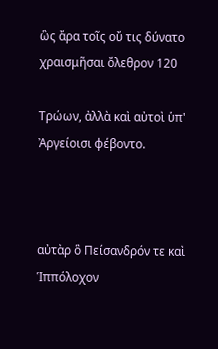ὣς ἄρα τοῖς οὔ τις δύνατο χραισμῆσαι ὄλεθρον 120

Τρώων, ἀλλὰ καὶ αὐτοὶ ὑπ' Ἀργείοισι φέβοντο.



αὐτὰρ ὃ Πείσανδρόν τε καὶ Ἱππόλοχον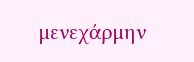μενεχάρμην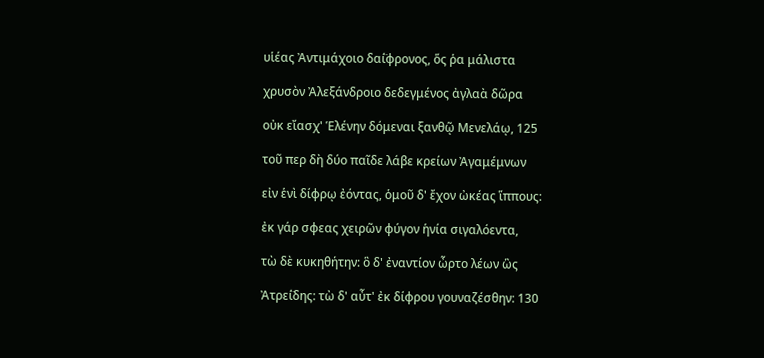υἱέας Ἀντιμάχοιο δαί̈φρονος, ὅς ῥα μάλιστα

χρυσὸν Ἀλεξάνδροιο δεδεγμένος ἀγλαὰ δῶρα

οὐκ εἴασχ' Ἑλένην δόμεναι ξανθῷ Μενελάῳ, 125

τοῦ περ δὴ δύο παῖδε λάβε κρείων Ἀγαμέμνων

εἰν ἑνὶ δίφρῳ ἐόντας, ὁμοῦ δ' ἔχον ὠκέας ἵππους:

ἐκ γάρ σφεας χειρῶν φύγον ἡνία σιγαλόεντα,

τὼ δὲ κυκηθήτην: ὃ δ' ἐναντίον ὦρτο λέων ὣς

Ἀτρεί̈δης: τὼ δ' αὖτ' ἐκ δίφρου γουναζέσθην: 130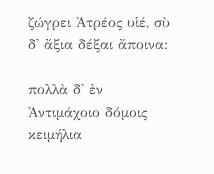ζώγρει Ἀτρέος υἱέ, σὺ δ' ἄξια δέξαι ἄποινα:

πολλὰ δ' ἐν Ἀντιμάχοιο δόμοις κειμήλια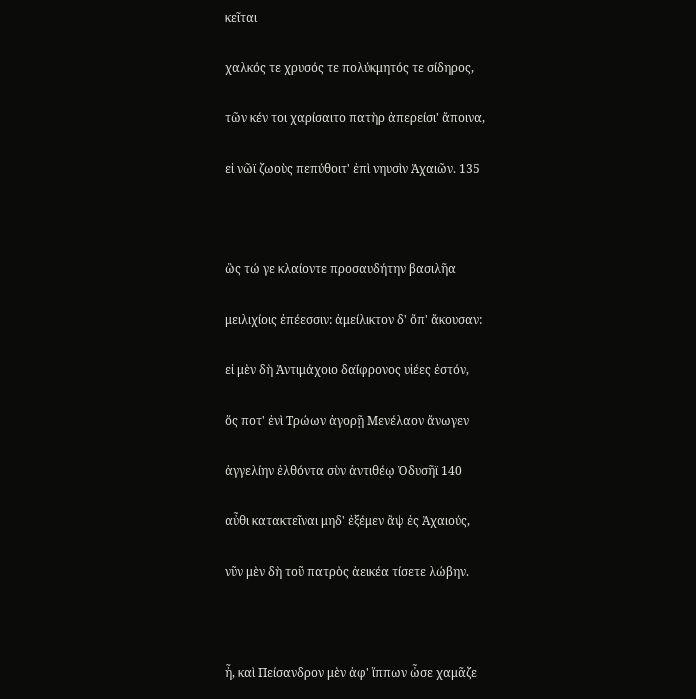κεῖται

χαλκός τε χρυσός τε πολύκμητός τε σίδηρος,

τῶν κέν τοι χαρίσαιτο πατὴρ ἀπερείσι' ἄποινα,

εἰ νῶϊ ζωοὺς πεπύθοιτ' ἐπὶ νηυσὶν Ἀχαιῶν. 135



ὣς τώ γε κλαίοντε προσαυδήτην βασιλῆα

μειλιχίοις ἐπέεσσιν: ἀμείλικτον δ' ὄπ' ἄκουσαν:

εἰ μὲν δὴ Ἀντιμάχοιο δαί̈φρονος υἱέες ἐστόν,

ὅς ποτ' ἐνὶ Τρώων ἀγορῇ Μενέλαον ἄνωγεν

ἀγγελίην ἐλθόντα σὺν ἀντιθέῳ Ὀδυσῆϊ 140

αὖθι κατακτεῖναι μηδ' ἐξέμεν ἂψ ἐς Ἀχαιούς,

νῦν μὲν δὴ τοῦ πατρὸς ἀεικέα τίσετε λώβην.



ἦ, καὶ Πείσανδρον μὲν ἀφ' ἵππων ὦσε χαμᾶζε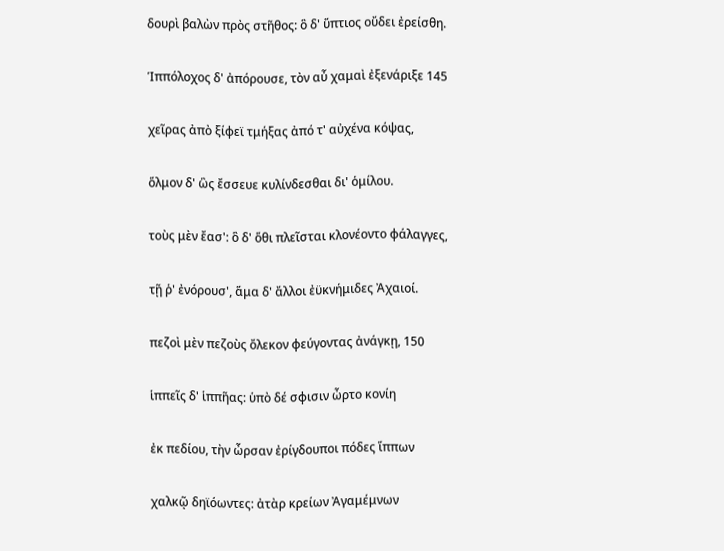δουρὶ βαλὼν πρὸς στῆθος: ὃ δ' ὕπτιος οὔδει ἐρείσθη.

Ἱππόλοχος δ' ἀπόρουσε, τὸν αὖ χαμαὶ ἐξενάριξε 145

χεῖρας ἀπὸ ξίφεϊ τμήξας ἀπό τ' αὐχένα κόψας,

ὅλμον δ' ὣς ἔσσευε κυλίνδεσθαι δι' ὁμίλου.

τοὺς μὲν ἔασ': ὃ δ' ὅθι πλεῖσται κλονέοντο φάλαγγες,

τῇ ῥ' ἐνόρουσ', ἅμα δ' ἄλλοι ἐϋκνήμιδες Ἀχαιοί.

πεζοὶ μὲν πεζοὺς ὄλεκον φεύγοντας ἀνάγκῃ, 150

ἱππεῖς δ' ἱππῆας: ὑπὸ δέ σφισιν ὦρτο κονίη

ἐκ πεδίου, τὴν ὦρσαν ἐρίγδουποι πόδες ἵππων

χαλκῷ δηϊόωντες: ἀτὰρ κρείων Ἀγαμέμνων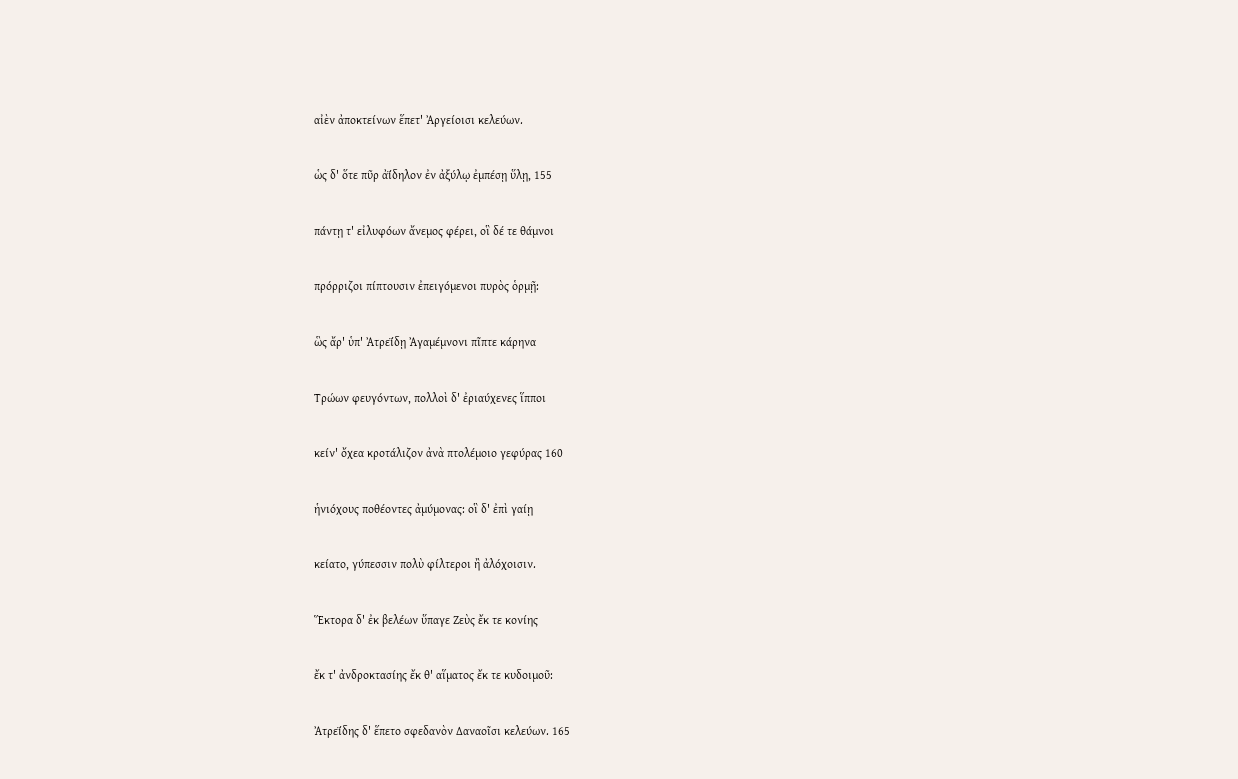αἰὲν ἀποκτείνων ἕπετ' Ἀργείοισι κελεύων.

ὡς δ' ὅτε πῦρ ἀί̈δηλον ἐν ἀξύλῳ ἐμπέσῃ ὕλῃ, 155

πάντῃ τ' εἰλυφόων ἄνεμος φέρει, οἳ δέ τε θάμνοι

πρόρριζοι πίπτουσιν ἐπειγόμενοι πυρὸς ὁρμῇ:

ὣς ἄρ' ὑπ' Ἀτρεί̈δῃ Ἀγαμέμνονι πῖπτε κάρηνα

Τρώων φευγόντων, πολλοὶ δ' ἐριαύχενες ἵπποι

κείν' ὄχεα κροτάλιζον ἀνὰ πτολέμοιο γεφύρας 160

ἡνιόχους ποθέοντες ἀμύμονας: οἳ δ' ἐπὶ γαίῃ

κείατο, γύπεσσιν πολὺ φίλτεροι ἢ ἀλόχοισιν.

Ἕκτορα δ' ἐκ βελέων ὕπαγε Ζεὺς ἔκ τε κονίης

ἔκ τ' ἀνδροκτασίης ἔκ θ' αἵματος ἔκ τε κυδοιμοῦ:

Ἀτρεί̈δης δ' ἕπετο σφεδανὸν Δαναοῖσι κελεύων. 165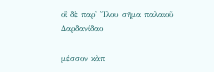οἳ δὲ παρ' Ἴλου σῆμα παλαιοῦ Δαρδανίδαο

μέσσον κὰπ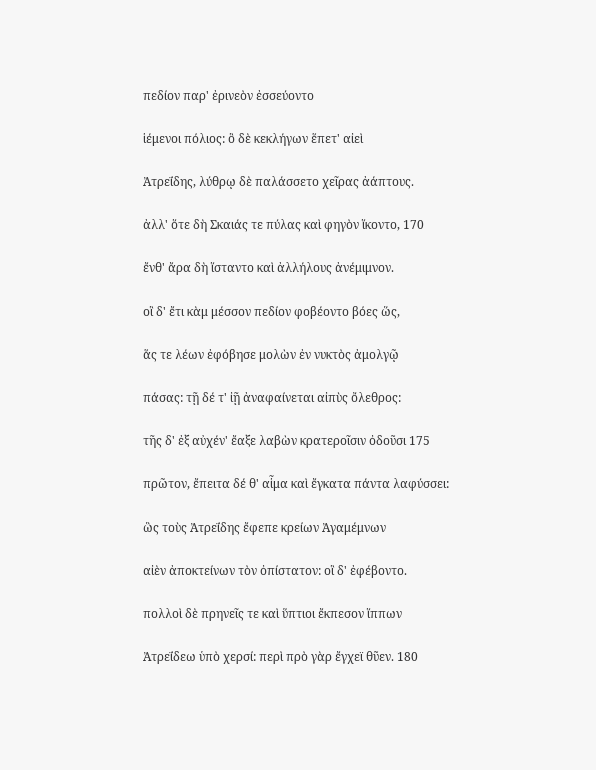πεδίον παρ' ἐρινεὸν ἐσσεύοντο

ἱέμενοι πόλιος: ὃ δὲ κεκλήγων ἕπετ' αἰεὶ

Ἀτρεί̈δης, λύθρῳ δὲ παλάσσετο χεῖρας ἀάπτους.

ἀλλ' ὅτε δὴ Σκαιάς τε πύλας καὶ φηγὸν ἵκοντο, 170

ἔνθ' ἄρα δὴ ἵσταντο καὶ ἀλλήλους ἀνέμιμνον.

οἳ δ' ἔτι κὰμ μέσσον πεδίον φοβέοντο βόες ὥς,

ἅς τε λέων ἐφόβησε μολὼν ἐν νυκτὸς ἀμολγῷ

πάσας: τῇ δέ τ' ἰῇ ἀναφαίνεται αἰπὺς ὄλεθρος:

τῆς δ' ἐξ αὐχέν' ἔαξε λαβὼν κρατεροῖσιν ὀδοῦσι 175

πρῶτον, ἔπειτα δέ θ' αἷμα καὶ ἔγκατα πάντα λαφύσσει:

ὣς τοὺς Ἀτρεί̈δης ἔφεπε κρείων Ἀγαμέμνων

αἰὲν ἀποκτείνων τὸν ὀπίστατον: οἳ δ' ἐφέβοντο.

πολλοὶ δὲ πρηνεῖς τε καὶ ὕπτιοι ἔκπεσον ἵππων

Ἀτρεί̈δεω ὑπὸ χερσί: περὶ πρὸ γὰρ ἔγχεϊ θῦεν. 180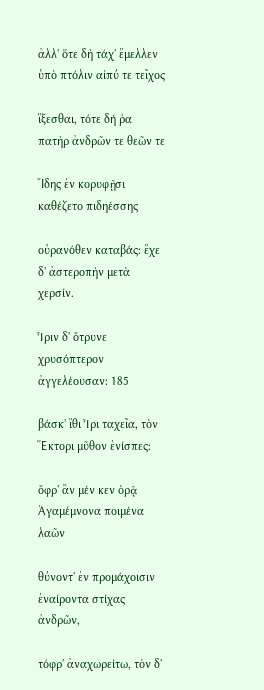ἀλλ' ὅτε δὴ τάχ' ἔμελλεν ὑπὸ πτόλιν αἰπύ τε τεῖχος

ἵξεσθαι, τότε δή ῥα πατὴρ ἀνδρῶν τε θεῶν τε

Ἴδης ἐν κορυφῇσι καθέζετο πιδηέσσης

οὐρανόθεν καταβάς: ἔχε δ' ἀστεροπὴν μετὰ χερσίν.

Ἶριν δ' ὄτρυνε χρυσόπτερον ἀγγελέουσαν: 185

βάσκ' ἴθι Ἶρι ταχεῖα, τὸν Ἕκτορι μῦθον ἐνίσπες:

ὄφρ' ἂν μέν κεν ὁρᾷ Ἀγαμέμνονα ποιμένα λαῶν

θύνοντ' ἐν προμάχοισιν ἐναίροντα στίχας ἀνδρῶν,

τόφρ' ἀναχωρείτω, τὸν δ'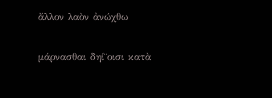ἄλλον λαὸν ἀνώχθω

μάρνασθαι δηί̈οισι κατὰ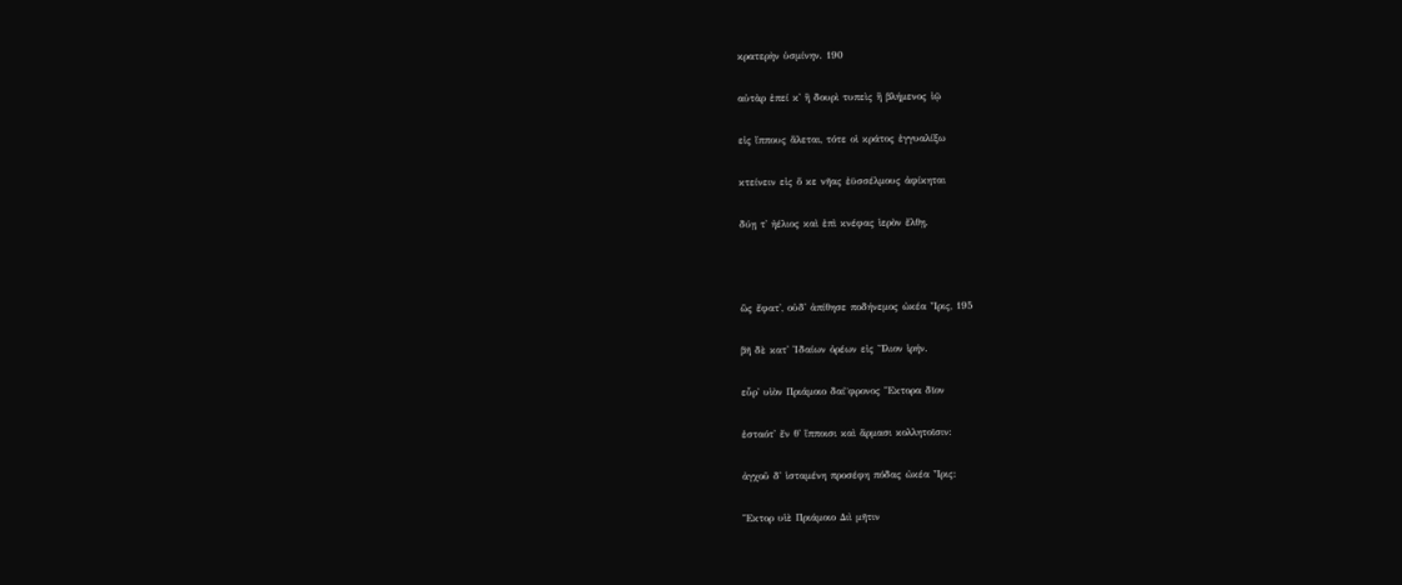κρατερὴν ὑσμίνην. 190

αὐτὰρ ἐπεί κ' ἢ δουρὶ τυπεὶς ἢ βλήμενος ἰῷ

εἰς ἵππους ἅλεται, τότε οἱ κράτος ἐγγυαλίξω

κτείνειν εἰς ὅ κε νῆας ἐϋσσέλμους ἀφίκηται

δύῃ τ' ἠέλιος καὶ ἐπὶ κνέφας ἱερὸν ἔλθῃ.



ὣς ἔφατ', οὐδ' ἀπίθησε ποδήνεμος ὠκέα Ἶρις, 195

βῆ δὲ κατ' Ἰδαίων ὀρέων εἰς Ἴλιον ἱρήν.

εὗρ' υἱὸν Πριάμοιο δαί̈φρονος Ἕκτορα δῖον

ἑσταότ' ἔν θ' ἵπποισι καὶ ἅρμασι κολλητοῖσιν:

ἀγχοῦ δ' ἱσταμένη προσέφη πόδας ὠκέα Ἶρις:

Ἕκτορ υἱὲ Πριάμοιο Διὶ μῆτιν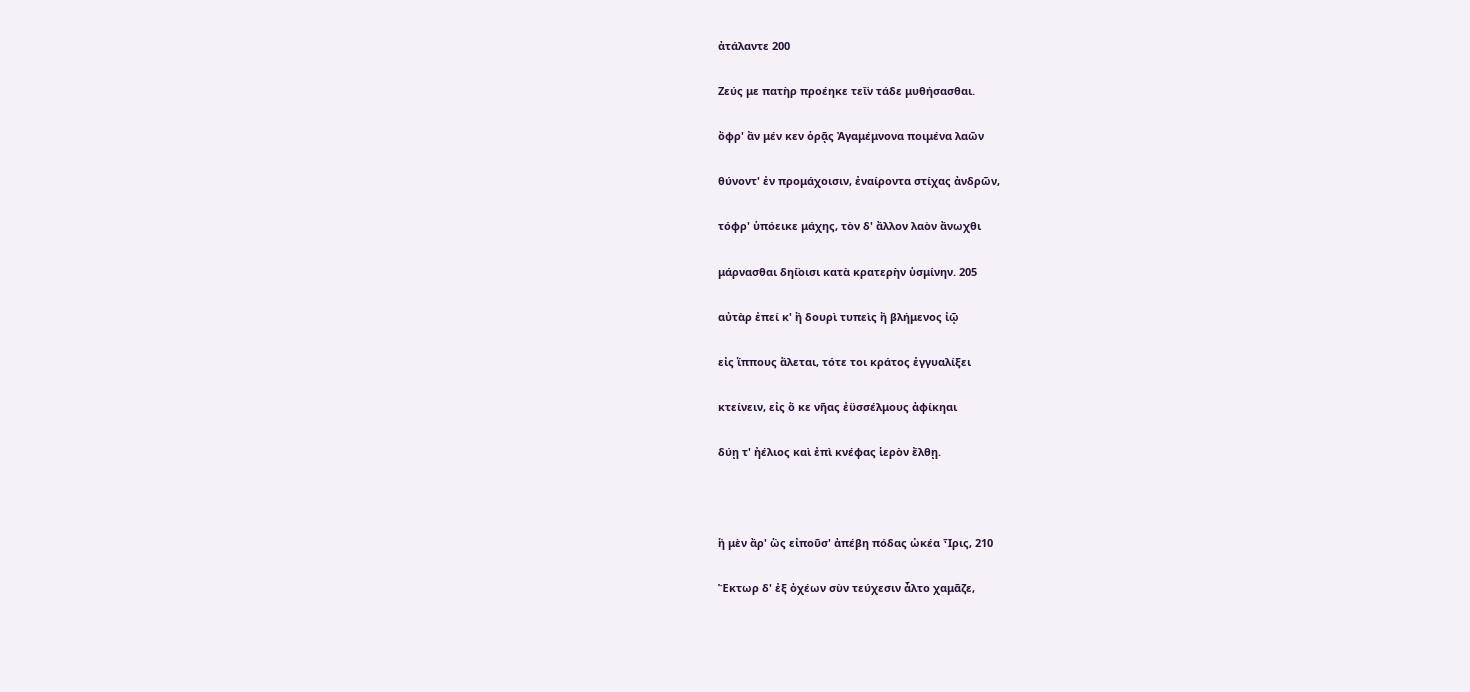ἀτάλαντε 200

Ζεύς με πατὴρ προέηκε τεὶ̈ν τάδε μυθήσασθαι.

ὄφρ' ἂν μέν κεν ὁρᾷς Ἀγαμέμνονα ποιμένα λαῶν

θύνοντ' ἐν προμάχοισιν, ἐναίροντα στίχας ἀνδρῶν,

τόφρ' ὑπόεικε μάχης, τὸν δ' ἄλλον λαὸν ἄνωχθι

μάρνασθαι δηί̈οισι κατὰ κρατερὴν ὑσμίνην. 205

αὐτὰρ ἐπεί κ' ἢ δουρὶ τυπεὶς ἢ βλήμενος ἰῷ

εἰς ἵππους ἅλεται, τότε τοι κράτος ἐγγυαλίξει

κτείνειν, εἰς ὅ κε νῆας ἐϋσσέλμους ἀφίκηαι

δύῃ τ' ἠέλιος καὶ ἐπὶ κνέφας ἱερὸν ἔλθῃ.



ἣ μὲν ἄρ' ὣς εἰποῦσ' ἀπέβη πόδας ὠκέα Ἶρις, 210

Ἕκτωρ δ' ἐξ ὀχέων σὺν τεύχεσιν ἆλτο χαμᾶζε,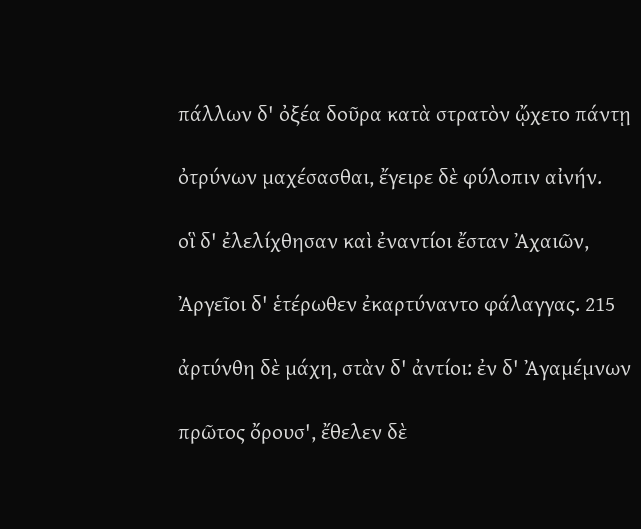πάλλων δ' ὀξέα δοῦρα κατὰ στρατὸν ᾤχετο πάντῃ

ὀτρύνων μαχέσασθαι, ἔγειρε δὲ φύλοπιν αἰνήν.

οἳ δ' ἐλελίχθησαν καὶ ἐναντίοι ἔσταν Ἀχαιῶν,

Ἀργεῖοι δ' ἑτέρωθεν ἐκαρτύναντο φάλαγγας. 215

ἀρτύνθη δὲ μάχη, στὰν δ' ἀντίοι: ἐν δ' Ἀγαμέμνων

πρῶτος ὄρουσ', ἔθελεν δὲ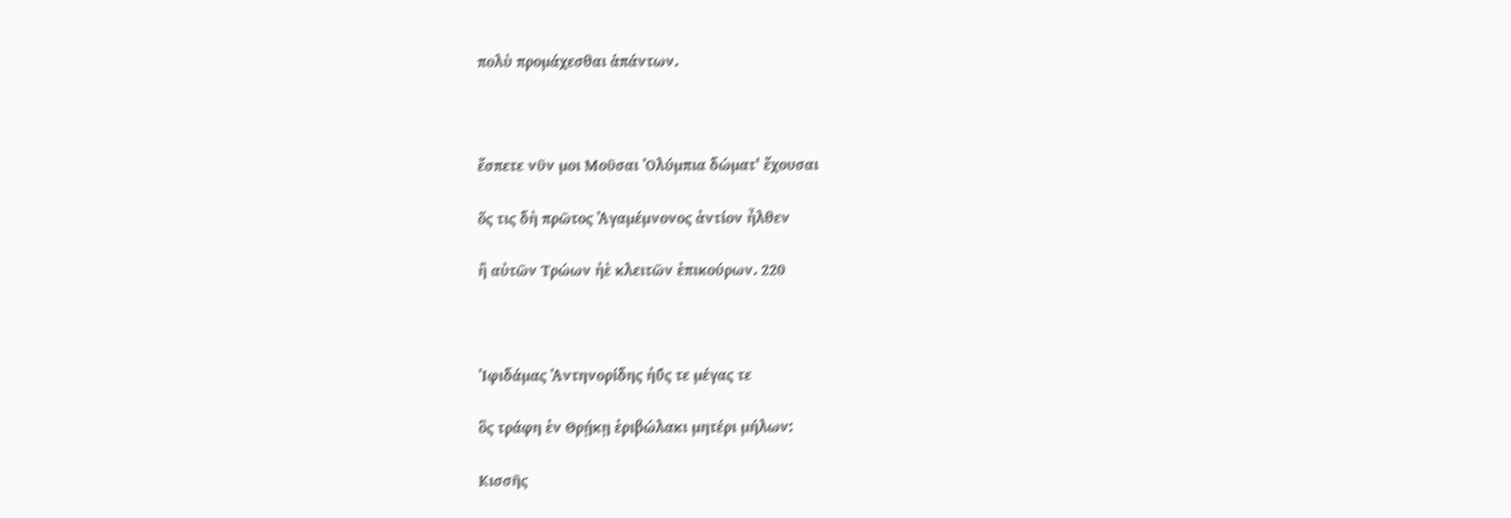πολὺ προμάχεσθαι ἁπάντων.



ἔσπετε νῦν μοι Μοῦσαι Ὀλύμπια δώματ' ἔχουσαι

ὅς τις δὴ πρῶτος Ἀγαμέμνονος ἀντίον ἦλθεν

ἢ αὐτῶν Τρώων ἠὲ κλειτῶν ἐπικούρων. 220



Ἰφιδάμας Ἀντηνορίδης ἠύ̈ς τε μέγας τε

ὃς τράφη ἐν Θρῄκῃ ἐριβώλακι μητέρι μήλων:

Κισσῆς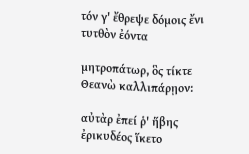τόν γ' ἔθρεψε δόμοις ἔνι τυτθὸν ἐόντα

μητροπάτωρ, ὃς τίκτε Θεανὼ καλλιπάρῃον:

αὐτὰρ ἐπεί ῥ' ἥβης ἐρικυδέος ἵκετο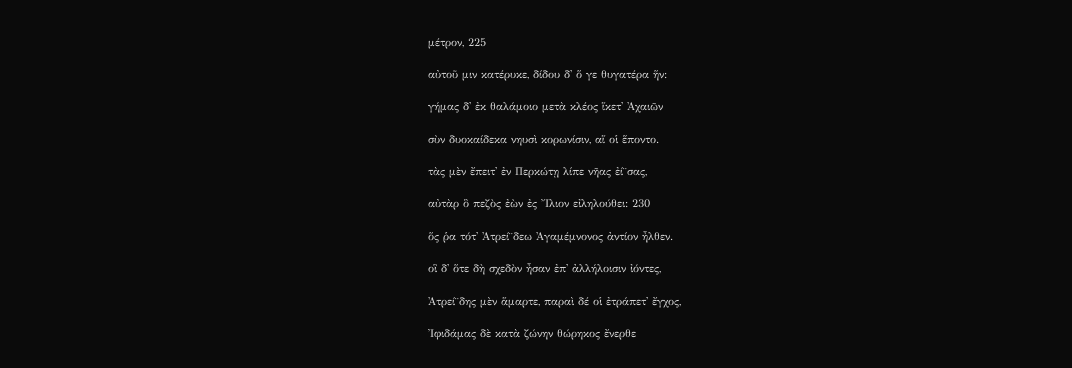μέτρον, 225

αὐτοῦ μιν κατέρυκε, δίδου δ' ὅ γε θυγατέρα ἥν:

γήμας δ' ἐκ θαλάμοιο μετὰ κλέος ἵκετ' Ἀχαιῶν

σὺν δυοκαίδεκα νηυσὶ κορωνίσιν, αἵ οἱ ἕποντο.

τὰς μὲν ἔπειτ' ἐν Περκώτῃ λίπε νῆας ἐί̈σας,

αὐτὰρ ὃ πεζὸς ἐὼν ἐς Ἴλιον εἰληλούθει: 230

ὅς ῥα τότ' Ἀτρεί̈δεω Ἀγαμέμνονος ἀντίον ἦλθεν.

οἳ δ' ὅτε δὴ σχεδὸν ἦσαν ἐπ' ἀλλήλοισιν ἰόντες,

Ἀτρεί̈δης μὲν ἅμαρτε, παραὶ δέ οἱ ἐτράπετ' ἔγχος,

Ἰφιδάμας δὲ κατὰ ζώνην θώρηκος ἔνερθε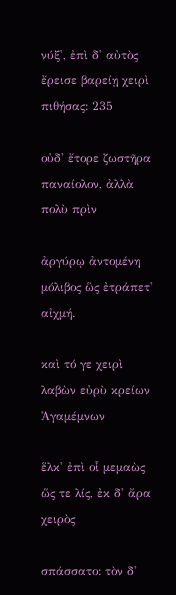νύξ', ἐπὶ δ' αὐτὸς ἔρεισε βαρείῃ χειρὶ πιθήσας: 235

οὐδ' ἔτορε ζωστῆρα παναίολον, ἀλλὰ πολὺ πρὶν

ἀργύρῳ ἀντομένη μόλιβος ὣς ἐτράπετ' αἰχμή.

καὶ τό γε χειρὶ λαβὼν εὐρὺ κρείων Ἀγαμέμνων

ἕλκ' ἐπὶ οἷ μεμαὼς ὥς τε λίς, ἐκ δ' ἄρα χειρὸς

σπάσσατο: τὸν δ'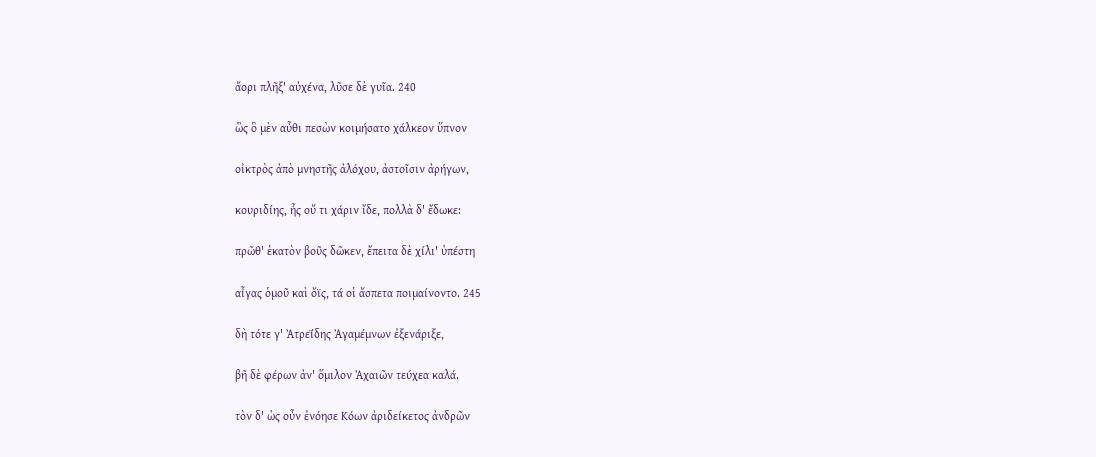ἄορι πλῆξ' αὐχένα, λῦσε δὲ γυῖα. 240

ὣς ὃ μὲν αὖθι πεσὼν κοιμήσατο χάλκεον ὕπνον

οἰκτρὸς ἀπὸ μνηστῆς ἀλόχου, ἀστοῖσιν ἀρήγων,

κουριδίης, ἧς οὔ τι χάριν ἴδε, πολλὰ δ' ἔδωκε:

πρῶθ' ἑκατὸν βοῦς δῶκεν, ἔπειτα δὲ χίλι' ὑπέστη

αἶγας ὁμοῦ καὶ ὄϊς, τά οἱ ἄσπετα ποιμαίνοντο. 245

δὴ τότε γ' Ἀτρεί̈δης Ἀγαμέμνων ἐξενάριξε,

βῆ δὲ φέρων ἀν' ὅμιλον Ἀχαιῶν τεύχεα καλά.

τὸν δ' ὡς οὖν ἐνόησε Κόων ἀριδείκετος ἀνδρῶν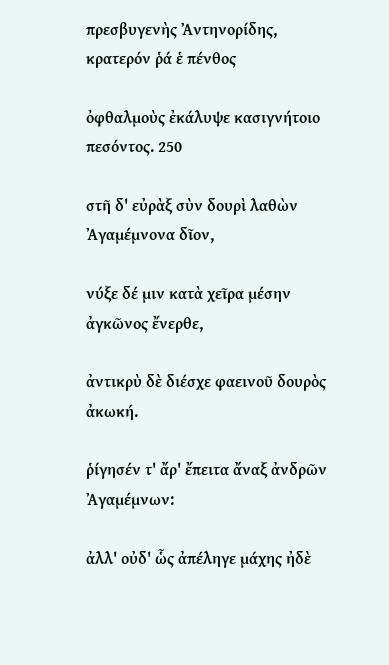πρεσβυγενὴς Ἀντηνορίδης, κρατερόν ῥά ἑ πένθος

ὀφθαλμοὺς ἐκάλυψε κασιγνήτοιο πεσόντος. 250

στῆ δ' εὐρὰξ σὺν δουρὶ λαθὼν Ἀγαμέμνονα δῖον,

νύξε δέ μιν κατὰ χεῖρα μέσην ἀγκῶνος ἔνερθε,

ἀντικρὺ δὲ διέσχε φαεινοῦ δουρὸς ἀκωκή.

ῥίγησέν τ' ἄρ' ἔπειτα ἄναξ ἀνδρῶν Ἀγαμέμνων:

ἀλλ' οὐδ' ὧς ἀπέληγε μάχης ἠδὲ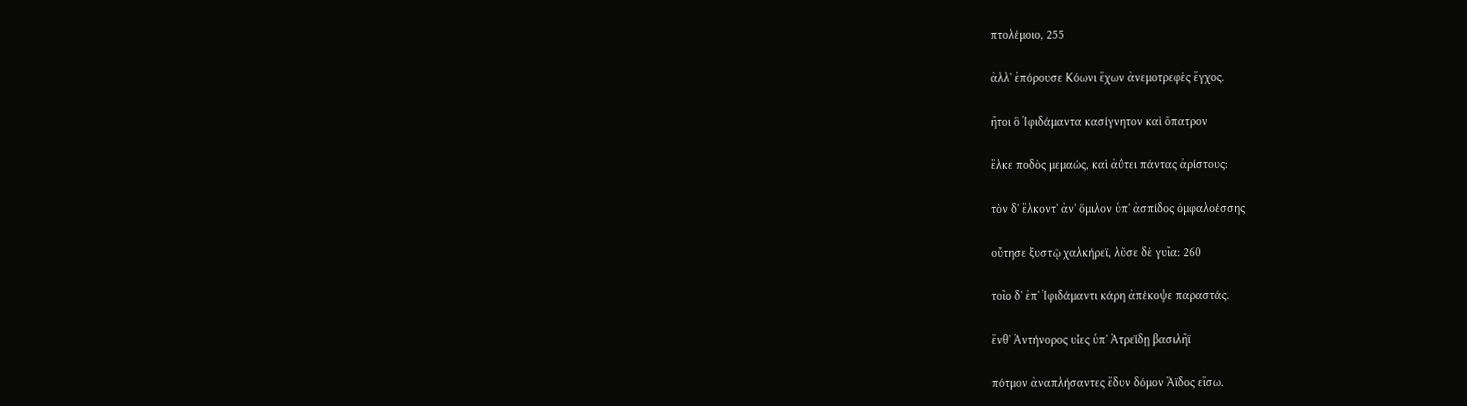πτολέμοιο, 255

ἀλλ' ἐπόρουσε Κόωνι ἔχων ἀνεμοτρεφὲς ἔγχος.

ἤτοι ὃ Ἰφιδάμαντα κασίγνητον καὶ ὄπατρον

ἕλκε ποδὸς μεμαώς, καὶ ἀύ̈τει πάντας ἀρίστους:

τὸν δ' ἕλκοντ' ἀν' ὅμιλον ὑπ' ἀσπίδος ὀμφαλοέσσης

οὔτησε ξυστῷ χαλκήρεϊ, λῦσε δὲ γυῖα: 260

τοῖο δ' ἐπ' Ἰφιδάμαντι κάρη ἀπέκοψε παραστάς.

ἔνθ' Ἀντήνορος υἷες ὑπ' Ἀτρεί̈δῃ βασιλῆϊ

πότμον ἀναπλήσαντες ἔδυν δόμον Ἄϊδος εἴσω.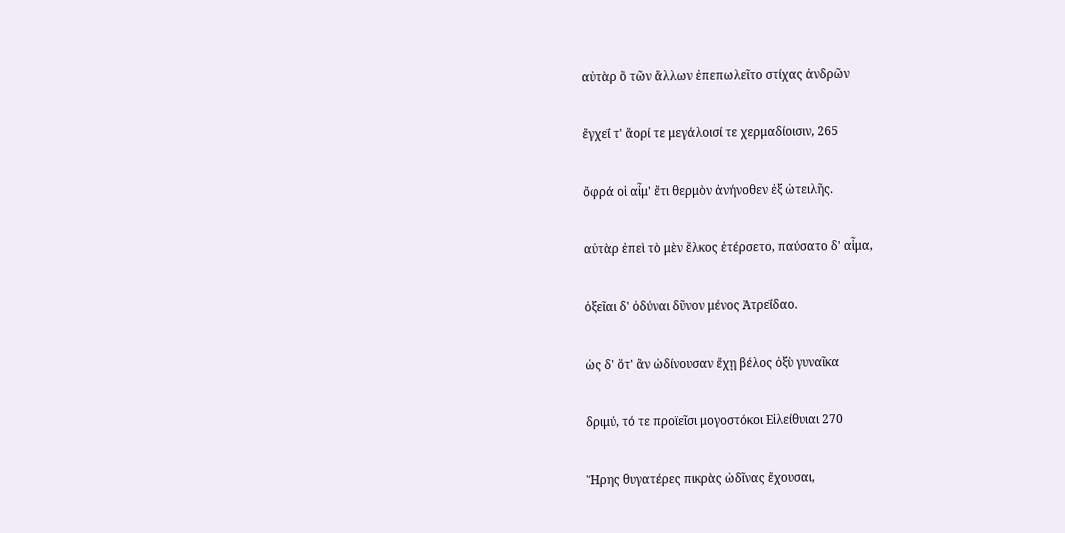αὐτὰρ ὃ τῶν ἄλλων ἐπεπωλεῖτο στίχας ἀνδρῶν

ἔγχεί̈ τ' ἄορί τε μεγάλοισί τε χερμαδίοισιν, 265

ὄφρά οἱ αἷμ' ἔτι θερμὸν ἀνήνοθεν ἐξ ὠτειλῆς.

αὐτὰρ ἐπεὶ τὸ μὲν ἕλκος ἐτέρσετο, παύσατο δ' αἷμα,

ὀξεῖαι δ' ὀδύναι δῦνον μένος Ἀτρεί̈δαο.

ὡς δ' ὅτ' ἂν ὠδίνουσαν ἔχῃ βέλος ὀξὺ γυναῖκα

δριμύ, τό τε προϊεῖσι μογοστόκοι Εἰλείθυιαι 270

Ἥρης θυγατέρες πικρὰς ὠδῖνας ἔχουσαι,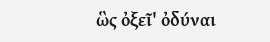ὣς ὀξεῖ' ὀδύναι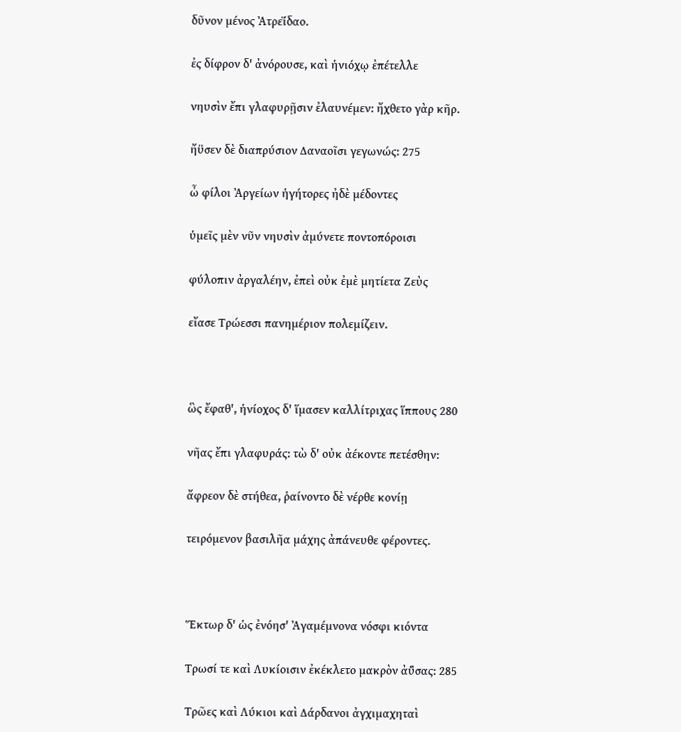δῦνον μένος Ἀτρεί̈δαο.

ἐς δίφρον δ' ἀνόρουσε, καὶ ἡνιόχῳ ἐπέτελλε

νηυσὶν ἔπι γλαφυρῇσιν ἐλαυνέμεν: ἤχθετο γὰρ κῆρ.

ἤϋσεν δὲ διαπρύσιον Δαναοῖσι γεγωνώς: 275

ὦ φίλοι Ἀργείων ἡγήτορες ἠδὲ μέδοντες

ὑμεῖς μὲν νῦν νηυσὶν ἀμύνετε ποντοπόροισι

φύλοπιν ἀργαλέην, ἐπεὶ οὐκ ἐμὲ μητίετα Ζεὺς

εἴασε Τρώεσσι πανημέριον πολεμίζειν.



ὣς ἔφαθ', ἡνίοχος δ' ἵμασεν καλλίτριχας ἵππους 280

νῆας ἔπι γλαφυράς: τὼ δ' οὐκ ἀέκοντε πετέσθην:

ἄφρεον δὲ στήθεα, ῥαίνοντο δὲ νέρθε κονίῃ

τειρόμενον βασιλῆα μάχης ἀπάνευθε φέροντες.



Ἕκτωρ δ' ὡς ἐνόησ' Ἀγαμέμνονα νόσφι κιόντα

Τρωσί τε καὶ Λυκίοισιν ἐκέκλετο μακρὸν ἀύ̈σας: 285

Τρῶες καὶ Λύκιοι καὶ Δάρδανοι ἀγχιμαχηταὶ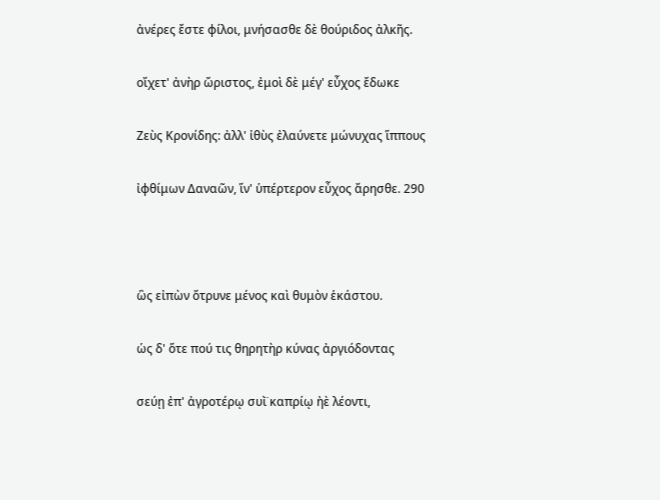ἀνέρες ἔστε φίλοι, μνήσασθε δὲ θούριδος ἀλκῆς.

οἴχετ' ἀνὴρ ὤριστος, ἐμοὶ δὲ μέγ' εὖχος ἔδωκε

Ζεὺς Κρονίδης: ἀλλ' ἰθὺς ἐλαύνετε μώνυχας ἵππους

ἰφθίμων Δαναῶν, ἵν' ὑπέρτερον εὖχος ἄρησθε. 290



ὣς εἰπὼν ὄτρυνε μένος καὶ θυμὸν ἑκάστου.

ὡς δ' ὅτε πού τις θηρητὴρ κύνας ἀργιόδοντας

σεύῃ ἐπ' ἀγροτέρῳ συὶ̈ καπρίῳ ἠὲ λέοντι,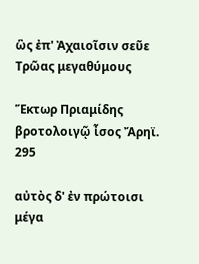ὣς ἐπ' Ἀχαιοῖσιν σεῦε Τρῶας μεγαθύμους

Ἕκτωρ Πριαμίδης βροτολοιγῷ ἶσος Ἄρηϊ. 295

αὐτὸς δ' ἐν πρώτοισι μέγα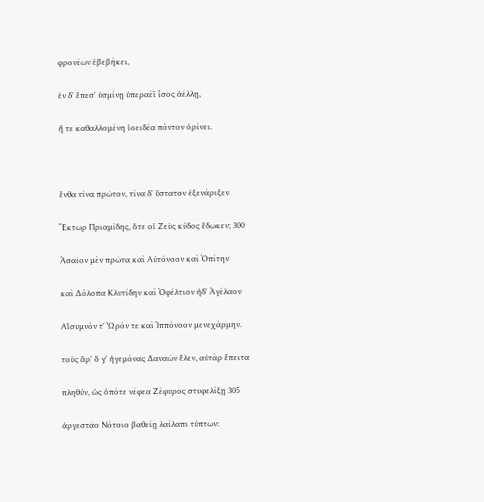φρονέων ἐβεβήκει,

ἐν δ' ἔπεσ' ὑσμίνῃ ὑπεραέϊ ἶσος ἀέλλῃ,

ἥ τε καθαλλομένη ἰοειδέα πόντον ὀρίνει.



ἔνθα τίνα πρῶτον, τίνα δ' ὕστατον ἐξενάριξεν

Ἕκτωρ Πριαμίδης, ὅτε οἱ Ζεὺς κῦδος ἔδωκεν; 300

Ἀσαῖον μὲν πρῶτα καὶ Αὐτόνοον καὶ Ὀπίτην

καὶ Δόλοπα Κλυτίδην καὶ Ὀφέλτιον ἠδ' Ἀγέλαον

Αἴσυμνόν τ' Ὦρόν τε καὶ Ἱππόνοον μενεχάρμην.

τοὺς ἄρ' ὅ γ' ἡγεμόνας Δαναῶν ἕλεν, αὐτὰρ ἔπειτα

πληθύν, ὡς ὁπότε νέφεα Ζέφυρος στυφελίξῃ 305

ἀργεστᾶο Νότοιο βαθείῃ λαίλαπι τύπτων: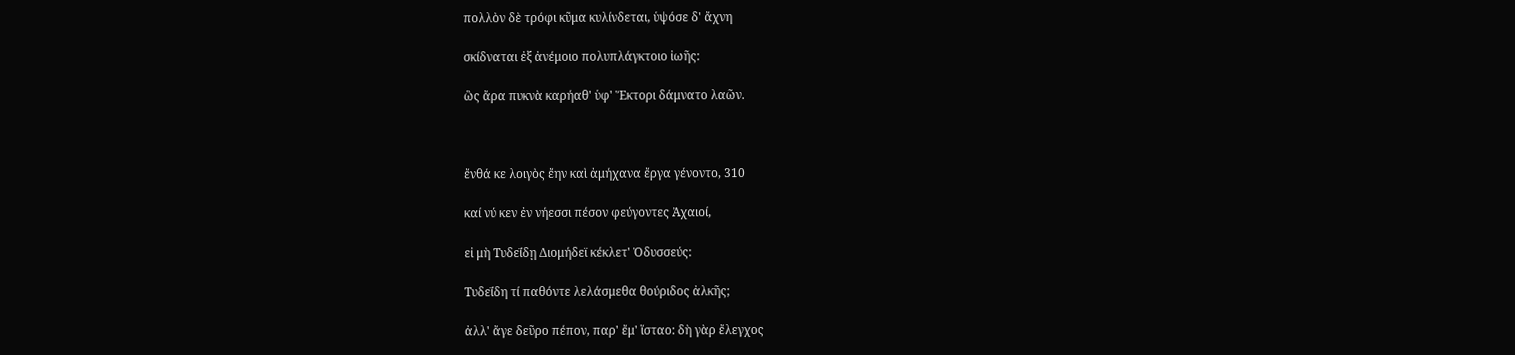πολλὸν δὲ τρόφι κῦμα κυλίνδεται, ὑψόσε δ' ἄχνη

σκίδναται ἐξ ἀνέμοιο πολυπλάγκτοιο ἰωῆς:

ὣς ἄρα πυκνὰ καρήαθ' ὑφ' Ἕκτορι δάμνατο λαῶν.



ἔνθά κε λοιγὸς ἔην καὶ ἀμήχανα ἔργα γένοντο, 310

καί νύ κεν ἐν νήεσσι πέσον φεύγοντες Ἀχαιοί,

εἰ μὴ Τυδεί̈δῃ Διομήδεϊ κέκλετ' Ὀδυσσεύς:

Τυδεί̈δη τί παθόντε λελάσμεθα θούριδος ἀλκῆς;

ἀλλ' ἄγε δεῦρο πέπον, παρ' ἔμ' ἵσταο: δὴ γὰρ ἔλεγχος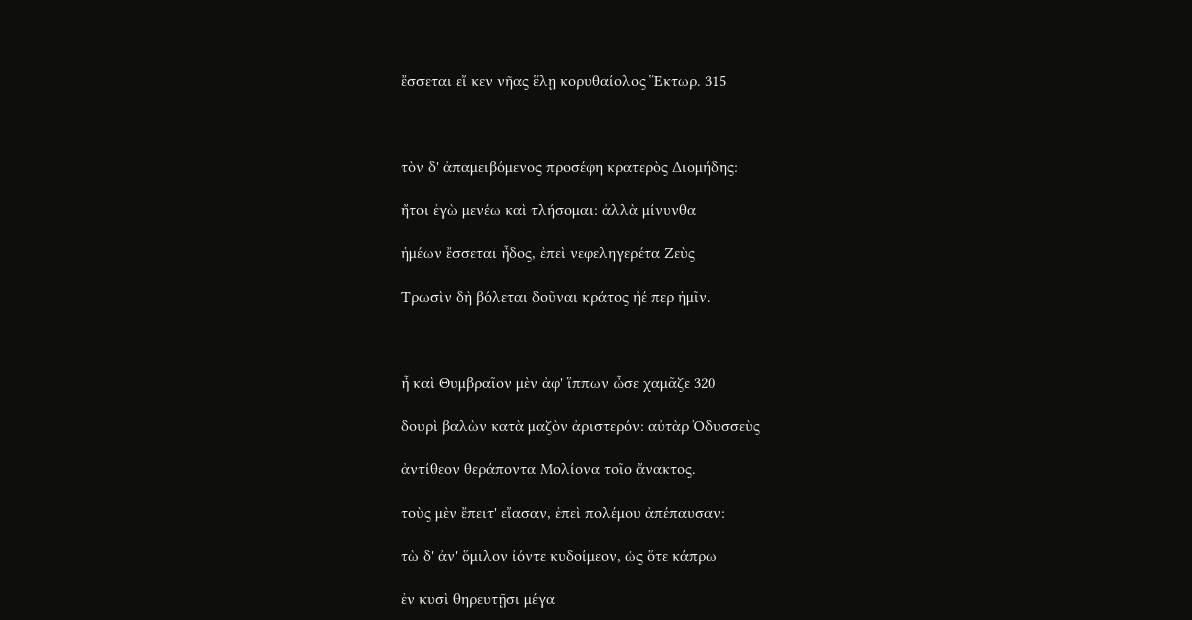ἔσσεται εἴ κεν νῆας ἕλῃ κορυθαίολος Ἕκτωρ. 315



τὸν δ' ἀπαμειβόμενος προσέφη κρατερὸς Διομήδης:

ἤτοι ἐγὼ μενέω καὶ τλήσομαι: ἀλλὰ μίνυνθα

ἡμέων ἔσσεται ἦδος, ἐπεὶ νεφεληγερέτα Ζεὺς

Τρωσὶν δὴ βόλεται δοῦναι κράτος ἠέ περ ἡμῖν.



ἦ καὶ Θυμβραῖον μὲν ἀφ' ἵππων ὦσε χαμᾶζε 320

δουρὶ βαλὼν κατὰ μαζὸν ἀριστερόν: αὐτὰρ Ὀδυσσεὺς

ἀντίθεον θεράποντα Μολίονα τοῖο ἄνακτος.

τοὺς μὲν ἔπειτ' εἴασαν, ἐπεὶ πολέμου ἀπέπαυσαν:

τὼ δ' ἀν' ὅμιλον ἰόντε κυδοίμεον, ὡς ὅτε κάπρω

ἐν κυσὶ θηρευτῇσι μέγα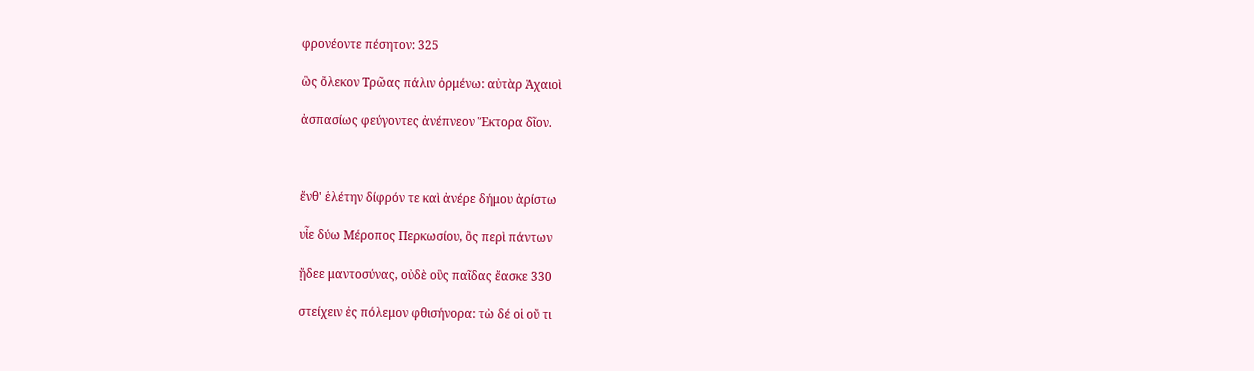φρονέοντε πέσητον: 325

ὣς ὄλεκον Τρῶας πάλιν ὀρμένω: αὐτὰρ Ἀχαιοὶ

ἀσπασίως φεύγοντες ἀνέπνεον Ἕκτορα δῖον.



ἔνθ' ἑλέτην δίφρόν τε καὶ ἀνέρε δήμου ἀρίστω

υἷε δύω Μέροπος Περκωσίου, ὃς περὶ πάντων

ᾔδεε μαντοσύνας, οὐδὲ οὓς παῖδας ἔασκε 330

στείχειν ἐς πόλεμον φθισήνορα: τὼ δέ οἱ οὔ τι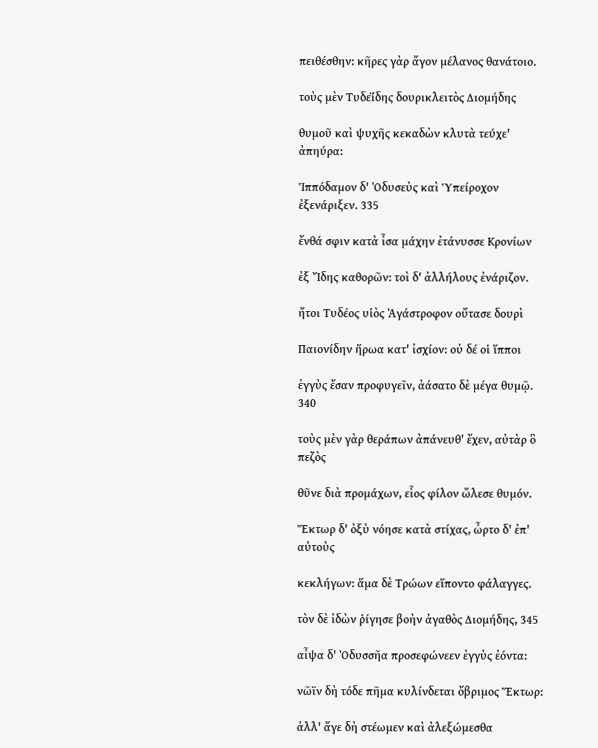πειθέσθην: κῆρες γὰρ ἄγον μέλανος θανάτοιο.

τοὺς μὲν Τυδεί̈δης δουρικλειτὸς Διομήδης

θυμοῦ καὶ ψυχῆς κεκαδὼν κλυτὰ τεύχε' ἀπηύρα:

Ἱππόδαμον δ' Ὀδυσεὺς καὶ Ὑπείροχον ἐξενάριξεν. 335

ἔνθά σφιν κατὰ ἶσα μάχην ἐτάνυσσε Κρονίων

ἐξ Ἴδης καθορῶν: τοὶ δ' ἀλλήλους ἐνάριζον.

ἤτοι Τυδέος υἱὸς Ἀγάστροφον οὔτασε δουρὶ

Παιονίδην ἥρωα κατ' ἰσχίον: οὐ δέ οἱ ἵπποι

ἐγγὺς ἔσαν προφυγεῖν, ἀάσατο δὲ μέγα θυμῷ. 340

τοὺς μὲν γὰρ θεράπων ἀπάνευθ' ἔχεν, αὐτὰρ ὃ πεζὸς

θῦνε διὰ προμάχων, εἷος φίλον ὤλεσε θυμόν.

Ἕκτωρ δ' ὀξὺ νόησε κατὰ στίχας, ὦρτο δ' ἐπ' αὐτοὺς

κεκλήγων: ἅμα δὲ Τρώων εἵποντο φάλαγγες.

τὸν δὲ ἰδὼν ῥίγησε βοὴν ἀγαθὸς Διομήδης, 345

αἶψα δ' Ὀδυσσῆα προσεφώνεεν ἐγγὺς ἐόντα:

νῶϊν δὴ τόδε πῆμα κυλίνδεται ὄβριμος Ἕκτωρ:

ἀλλ' ἄγε δὴ στέωμεν καὶ ἀλεξώμεσθα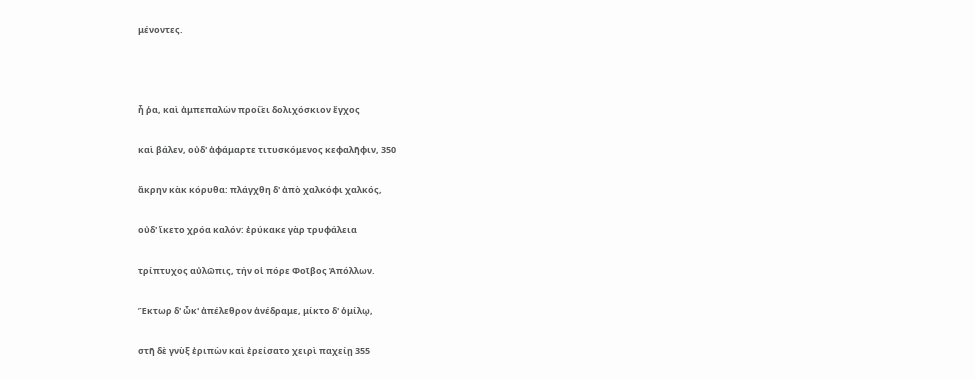μένοντες.



ἦ ῥα, καὶ ἀμπεπαλὼν προί̈ει δολιχόσκιον ἔγχος

καὶ βάλεν, οὐδ' ἀφάμαρτε τιτυσκόμενος κεφαλῆφιν, 350

ἄκρην κὰκ κόρυθα: πλάγχθη δ' ἀπὸ χαλκόφι χαλκός,

οὐδ' ἵκετο χρόα καλόν: ἐρύκακε γὰρ τρυφάλεια

τρίπτυχος αὐλῶπις, τήν οἱ πόρε Φοῖβος Ἀπόλλων.

Ἕκτωρ δ' ὦκ' ἀπέλεθρον ἀνέδραμε, μίκτο δ' ὁμίλῳ,

στῆ δὲ γνὺξ ἐριπὼν καὶ ἐρείσατο χειρὶ παχείῃ 355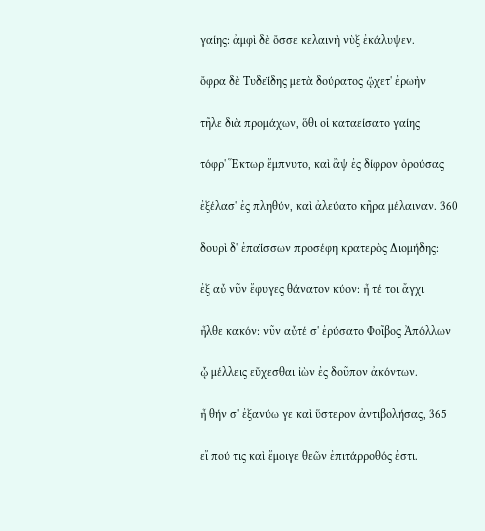γαίης: ἀμφὶ δὲ ὄσσε κελαινὴ νὺξ ἐκάλυψεν.

ὄφρα δὲ Τυδεί̈δης μετὰ δούρατος ᾤχετ' ἐρωὴν

τῆλε διὰ προμάχων, ὅθι οἱ καταείσατο γαίης

τόφρ' Ἕκτωρ ἔμπνυτο, καὶ ἂψ ἐς δίφρον ὀρούσας

ἐξέλασ' ἐς πληθύν, καὶ ἀλεύατο κῆρα μέλαιναν. 360

δουρὶ δ' ἐπαί̈σσων προσέφη κρατερὸς Διομήδης:

ἐξ αὖ νῦν ἔφυγες θάνατον κύον: ἦ τέ τοι ἄγχι

ἦλθε κακόν: νῦν αὖτέ σ' ἐρύσατο Φοῖβος Ἀπόλλων

ᾧ μέλλεις εὔχεσθαι ἰὼν ἐς δοῦπον ἀκόντων.

ἦ θήν σ' ἐξανύω γε καὶ ὕστερον ἀντιβολήσας, 365

εἴ πού τις καὶ ἔμοιγε θεῶν ἐπιτάρροθός ἐστι.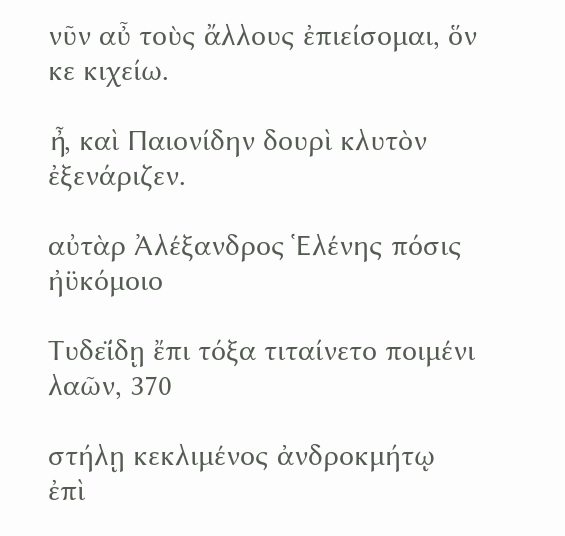νῦν αὖ τοὺς ἄλλους ἐπιείσομαι, ὅν κε κιχείω.

ἦ, καὶ Παιονίδην δουρὶ κλυτὸν ἐξενάριζεν.

αὐτὰρ Ἀλέξανδρος Ἑλένης πόσις ἠϋκόμοιο

Τυδεί̈δῃ ἔπι τόξα τιταίνετο ποιμένι λαῶν, 370

στήλῃ κεκλιμένος ἀνδροκμήτῳ ἐπὶ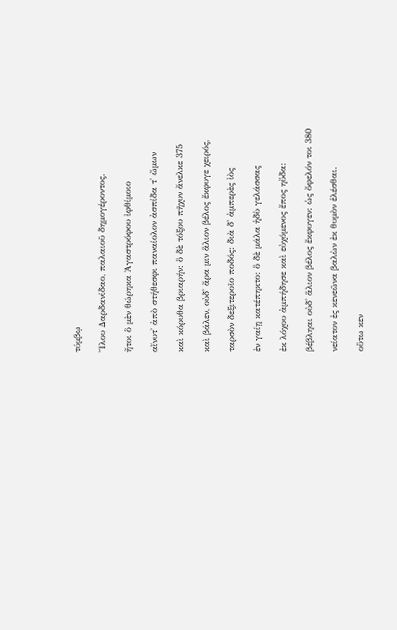τύμβῳ

Ἴλου Δαρδανίδαο, παλαιοῦ δημογέροντος.

ἤτοι ὃ μὲν θώρηκα Ἀγαστρόφου ἰφθίμοιο

αἴνυτ' ἀπὸ στήθεσφι παναίολον ἀσπίδα τ' ὤμων

καὶ κόρυθα βριαρήν: ὃ δὲ τόξου πῆχυν ἄνελκε 375

καὶ βάλεν, οὐδ' ἄρα μιν ἅλιον βέλος ἔκφυγε χειρός,

ταρσὸν δεξιτεροῖο ποδός: διὰ δ' ἀμπερὲς ἰὸς

ἐν γαίῃ κατέπηκτο: ὃ δὲ μάλα ἡδὺ γελάσσας

ἐκ λόχου ἀμπήδησε καὶ εὐχόμενος ἔπος ηὔδα:

βέβληαι οὐδ' ἅλιον βέλος ἔκφυγεν: ὡς ὄφελόν τοι 380

νείατον ἐς κενεῶνα βαλὼν ἐκ θυμὸν ἑλέσθαι.

οὕτω κεν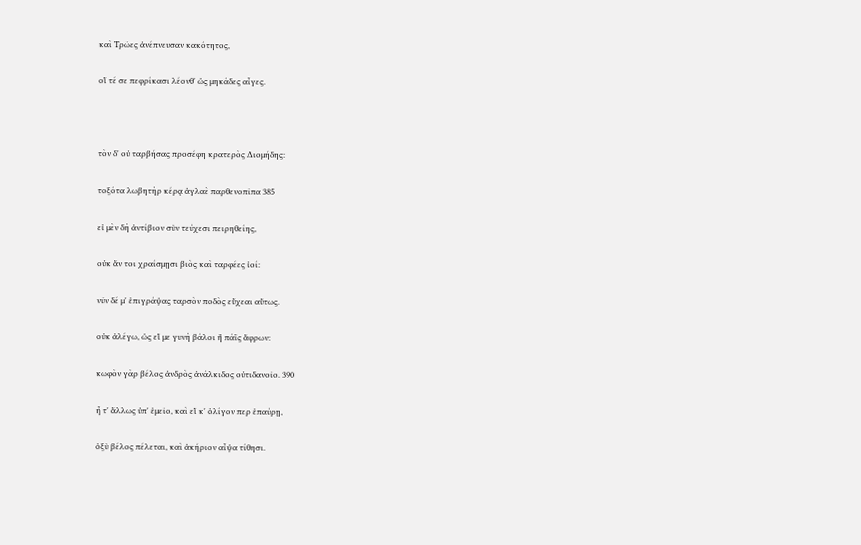καὶ Τρῶες ἀνέπνευσαν κακότητος,

οἵ τέ σε πεφρίκασι λέονθ' ὡς μηκάδες αἶγες.



τὸν δ' οὐ ταρβήσας προσέφη κρατερὸς Διομήδης:

τοξότα λωβητὴρ κέρᾳ ἀγλαὲ παρθενοπῖπα 385

εἰ μὲν δὴ ἀντίβιον σὺν τεύχεσι πειρηθείης,

οὐκ ἄν τοι χραίσμῃσι βιὸς καὶ ταρφέες ἰοί:

νῦν δέ μ' ἐπιγράψας ταρσὸν ποδὸς εὔχεαι αὔτως.

οὐκ ἀλέγω, ὡς εἴ με γυνὴ βάλοι ἢ πάϊς ἄφρων:

κωφὸν γὰρ βέλος ἀνδρὸς ἀνάλκιδος οὐτιδανοῖο. 390

ἦ τ' ἄλλως ὑπ' ἐμεῖο, καὶ εἴ κ' ὀλίγον περ ἐπαύρῃ,

ὀξὺ βέλος πέλεται, καὶ ἀκήριον αἶψα τίθησι.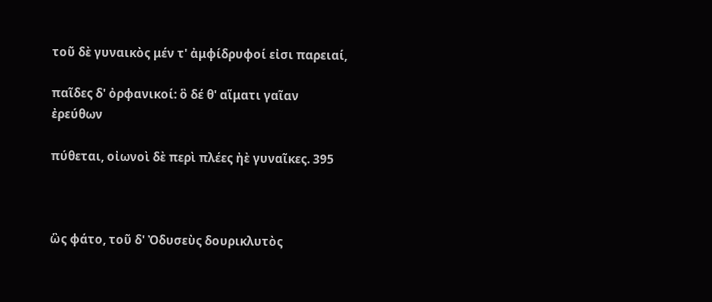τοῦ δὲ γυναικὸς μέν τ' ἀμφίδρυφοί εἰσι παρειαί,

παῖδες δ' ὀρφανικοί: ὃ δέ θ' αἵματι γαῖαν ἐρεύθων

πύθεται, οἰωνοὶ δὲ περὶ πλέες ἠὲ γυναῖκες. 395



ὣς φάτο, τοῦ δ' Ὀδυσεὺς δουρικλυτὸς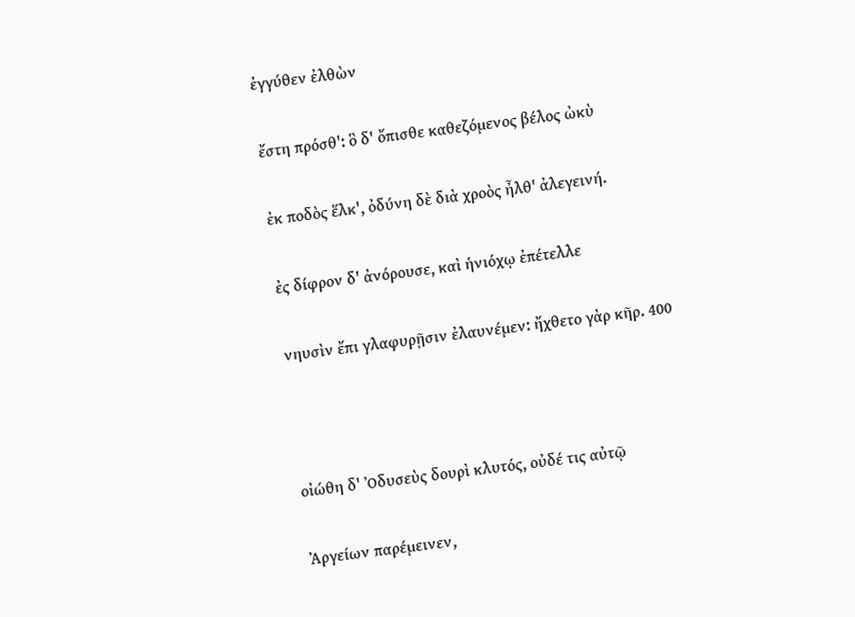ἐγγύθεν ἐλθὼν

ἔστη πρόσθ': ὃ δ' ὄπισθε καθεζόμενος βέλος ὠκὺ

ἐκ ποδὸς ἕλκ', ὀδύνη δὲ διὰ χροὸς ἦλθ' ἀλεγεινή.

ἐς δίφρον δ' ἀνόρουσε, καὶ ἡνιόχῳ ἐπέτελλε

νηυσὶν ἔπι γλαφυρῇσιν ἐλαυνέμεν: ἤχθετο γὰρ κῆρ. 400



οἰώθη δ' Ὀδυσεὺς δουρὶ κλυτός, οὐδέ τις αὐτῷ

Ἀργείων παρέμεινεν,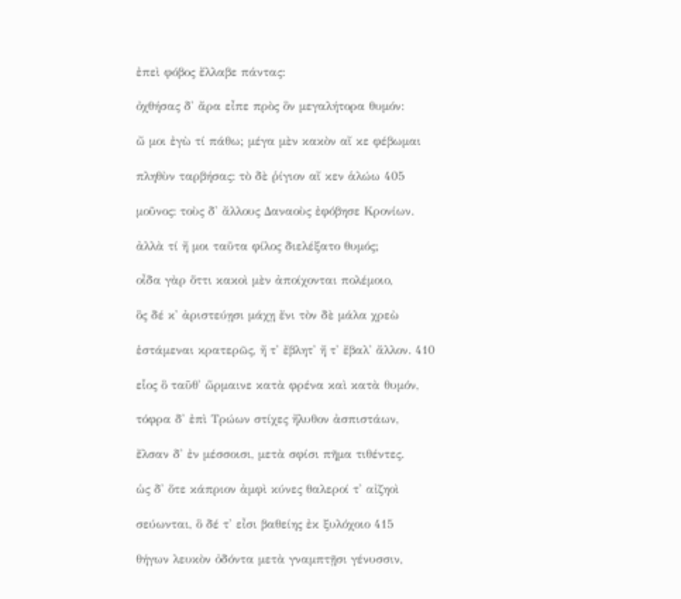ἐπεὶ φόβος ἔλλαβε πάντας:

ὀχθήσας δ' ἄρα εἶπε πρὸς ὃν μεγαλήτορα θυμόν:

ὤ μοι ἐγὼ τί πάθω; μέγα μὲν κακὸν αἴ κε φέβωμαι

πληθὺν ταρβήσας: τὸ δὲ ῥίγιον αἴ κεν ἁλώω 405

μοῦνος: τοὺς δ' ἄλλους Δαναοὺς ἐφόβησε Κρονίων.

ἀλλὰ τί ἤ μοι ταῦτα φίλος διελέξατο θυμός;

οἶδα γὰρ ὅττι κακοὶ μὲν ἀποίχονται πολέμοιο,

ὃς δέ κ' ἀριστεύῃσι μάχῃ ἔνι τὸν δὲ μάλα χρεὼ

ἑστάμεναι κρατερῶς, ἤ τ' ἔβλητ' ἤ τ' ἔβαλ' ἄλλον. 410

εἷος ὃ ταῦθ' ὥρμαινε κατὰ φρένα καὶ κατὰ θυμόν,

τόφρα δ' ἐπὶ Τρώων στίχες ἤλυθον ἀσπιστάων,

ἔλσαν δ' ἐν μέσσοισι, μετὰ σφίσι πῆμα τιθέντες.

ὡς δ' ὅτε κάπριον ἀμφὶ κύνες θαλεροί τ' αἰζηοὶ

σεύωνται, ὃ δέ τ' εἶσι βαθείης ἐκ ξυλόχοιο 415

θήγων λευκὸν ὀδόντα μετὰ γναμπτῇσι γένυσσιν,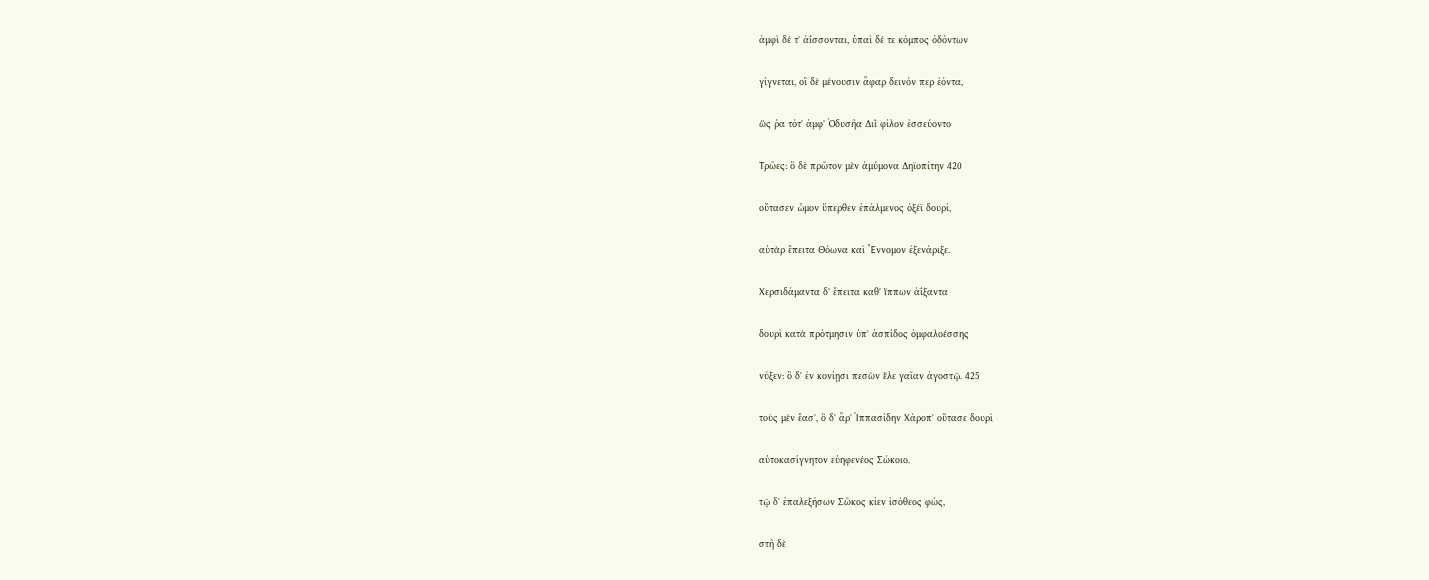ἀμφὶ δέ τ' ἀί̈σσονται, ὑπαὶ δέ τε κόμπος ὀδόντων

γίγνεται, οἳ δὲ μένουσιν ἄφαρ δεινόν περ ἐόντα,

ὥς ῥα τότ' ἀμφ' Ὀδυσῆα Διὶ̈ φίλον ἐσσεύοντο

Τρῶες: ὃ δὲ πρῶτον μὲν ἀμύμονα Δηϊοπίτην 420

οὔτασεν ὦμον ὕπερθεν ἐπάλμενος ὀξέϊ δουρί,

αὐτὰρ ἔπειτα Θόωνα καὶ Ἔννομον ἐξενάριξε.

Χερσιδάμαντα δ' ἔπειτα καθ' ἵππων ἀί̈ξαντα

δουρὶ κατὰ πρότμησιν ὑπ' ἀσπίδος ὀμφαλοέσσης

νύξεν: ὃ δ' ἐν κονίῃσι πεσὼν ἕλε γαῖαν ἀγοστῷ. 425

τοὺς μὲν ἔασ', ὃ δ' ἄρ' Ἱππασίδην Χάροπ' οὔτασε δουρὶ

αὐτοκασίγνητον εὐηφενέος Σώκοιο.

τῷ δ' ἐπαλεξήσων Σῶκος κίεν ἰσόθεος φώς,

στῆ δὲ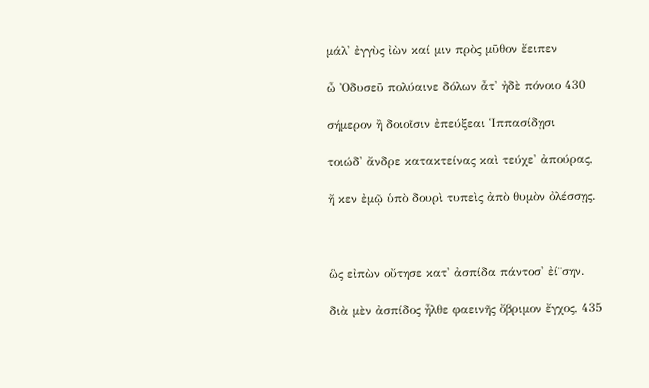μάλ' ἐγγὺς ἰὼν καί μιν πρὸς μῦθον ἔειπεν

ὦ Ὀδυσεῦ πολύαινε δόλων ἆτ' ἠδὲ πόνοιο 430

σήμερον ἢ δοιοῖσιν ἐπεύξεαι Ἱππασίδῃσι

τοιώδ' ἄνδρε κατακτείνας καὶ τεύχε' ἀπούρας,

ἤ κεν ἐμῷ ὑπὸ δουρὶ τυπεὶς ἀπὸ θυμὸν ὀλέσσῃς.



ὣς εἰπὼν οὔτησε κατ' ἀσπίδα πάντοσ' ἐί̈σην.

διὰ μὲν ἀσπίδος ἦλθε φαεινῆς ὄβριμον ἔγχος, 435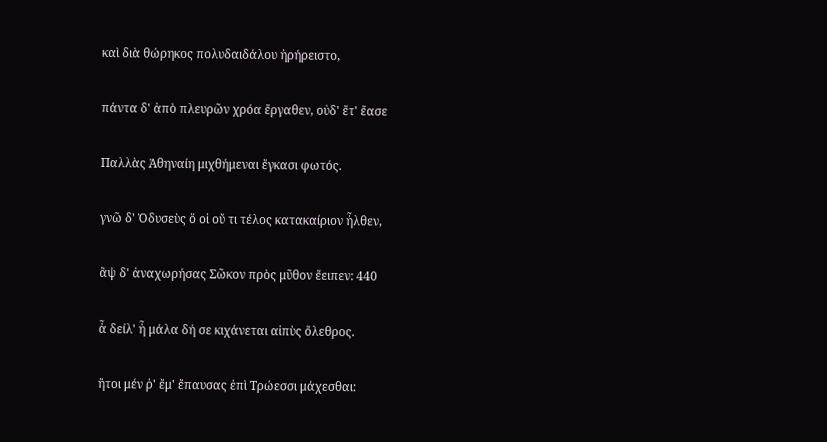καὶ διὰ θώρηκος πολυδαιδάλου ἠρήρειστο,

πάντα δ' ἀπὸ πλευρῶν χρόα ἔργαθεν, οὐδ' ἔτ' ἔασε

Παλλὰς Ἀθηναίη μιχθήμεναι ἔγκασι φωτός.

γνῶ δ' Ὀδυσεὺς ὅ οἱ οὔ τι τέλος κατακαίριον ἦλθεν,

ἂψ δ' ἀναχωρήσας Σῶκον πρὸς μῦθον ἔειπεν: 440

ἆ δείλ' ἦ μάλα δή σε κιχάνεται αἰπὺς ὄλεθρος.

ἤτοι μέν ῥ' ἔμ' ἔπαυσας ἐπὶ Τρώεσσι μάχεσθαι: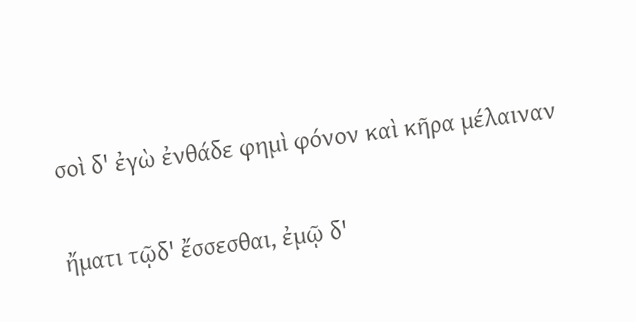σοὶ δ' ἐγὼ ἐνθάδε φημὶ φόνον καὶ κῆρα μέλαιναν

ἤματι τῷδ' ἔσσεσθαι, ἐμῷ δ'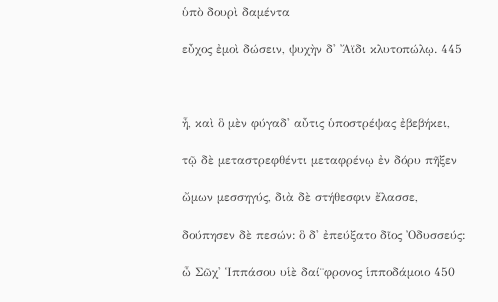ὑπὸ δουρὶ δαμέντα

εὖχος ἐμοὶ δώσειν, ψυχὴν δ' Ἄϊδι κλυτοπώλῳ. 445



ἦ, καὶ ὃ μὲν φύγαδ' αὖτις ὑποστρέψας ἐβεβήκει,

τῷ δὲ μεταστρεφθέντι μεταφρένῳ ἐν δόρυ πῆξεν

ὤμων μεσσηγύς, διὰ δὲ στήθεσφιν ἔλασσε,

δούπησεν δὲ πεσών: ὃ δ' ἐπεύξατο δῖος Ὀδυσσεύς:

ὦ Σῶχ' Ἱππάσου υἱὲ δαί̈φρονος ἱπποδάμοιο 450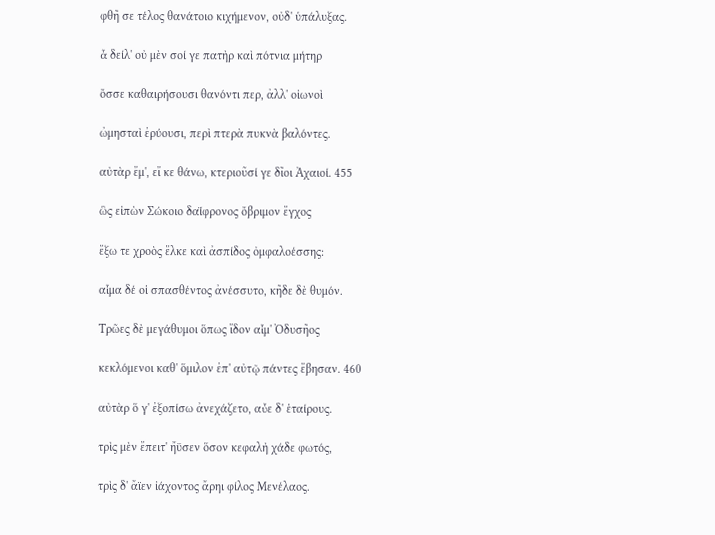φθῆ σε τέλος θανάτοιο κιχήμενον, οὐδ' ὑπάλυξας.

ἆ δείλ' οὐ μὲν σοί γε πατὴρ καὶ πότνια μήτηρ

ὄσσε καθαιρήσουσι θανόντι περ, ἀλλ' οἰωνοὶ

ὠμησταὶ ἐρύουσι, περὶ πτερὰ πυκνὰ βαλόντες.

αὐτὰρ ἔμ', εἴ κε θάνω, κτεριοῦσί γε δῖοι Ἀχαιοί. 455

ὣς εἰπὼν Σώκοιο δαί̈φρονος ὄβριμον ἔγχος

ἔξω τε χροὸς ἕλκε καὶ ἀσπίδος ὀμφαλοέσσης:

αἷμα δέ οἱ σπασθέντος ἀνέσσυτο, κῆδε δὲ θυμόν.

Τρῶες δὲ μεγάθυμοι ὅπως ἴδον αἷμ' Ὀδυσῆος

κεκλόμενοι καθ' ὅμιλον ἐπ' αὐτῷ πάντες ἔβησαν. 460

αὐτὰρ ὅ γ' ἐξοπίσω ἀνεχάζετο, αὖε δ' ἑταίρους.

τρὶς μὲν ἔπειτ' ἤϋσεν ὅσον κεφαλὴ χάδε φωτός,

τρὶς δ' ἄϊεν ἰάχοντος ἄρηι φίλος Μενέλαος.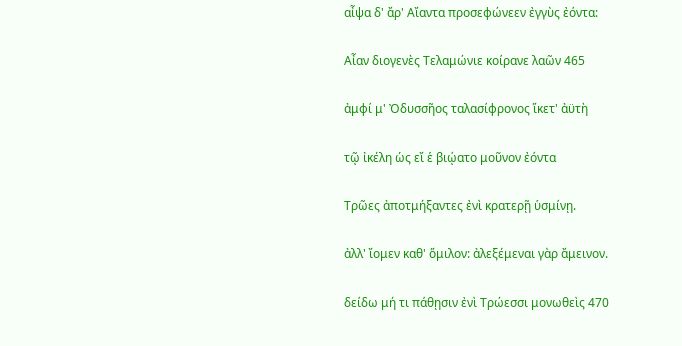αἶψα δ' ἄρ' Αἴαντα προσεφώνεεν ἐγγὺς ἐόντα:

Αἶαν διογενὲς Τελαμώνιε κοίρανε λαῶν 465

ἀμφί μ' Ὀδυσσῆος ταλασίφρονος ἵκετ' ἀϋτὴ

τῷ ἰκέλη ὡς εἴ ἑ βιῴατο μοῦνον ἐόντα

Τρῶες ἀποτμήξαντες ἐνὶ κρατερῇ ὑσμίνῃ.

ἀλλ' ἴομεν καθ' ὅμιλον: ἀλεξέμεναι γὰρ ἄμεινον.

δείδω μή τι πάθῃσιν ἐνὶ Τρώεσσι μονωθεὶς 470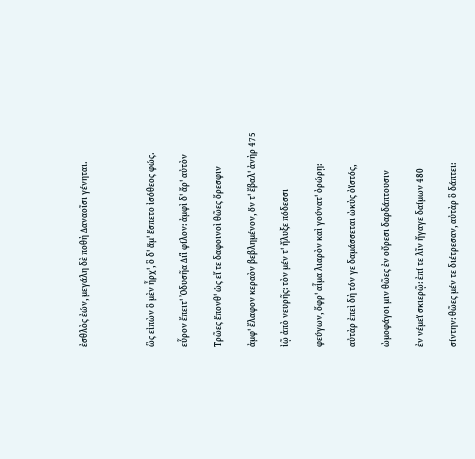ἐσθλὸς ἐών, μεγάλη δὲ ποθὴ Δαναοῖσι γένηται.



ὣς εἰπὼν ὃ μὲν ἦρχ', ὃ δ' ἅμ' ἕσπετο ἰσόθεος φώς.

εὗρον ἔπειτ' Ὀδυσῆα Διὶ̈ φίλον: ἀμφὶ δ' ἄρ' αὐτὸν

Τρῶες ἕπονθ' ὡς εἴ τε δαφοινοὶ θῶες ὄρεσφιν

ἀμφ' ἔλαφον κεραὸν βεβλημένον, ὅν τ' ἔβαλ' ἀνὴρ 475

ἰῷ ἀπὸ νευρῆς: τὸν μέν τ' ἤλυξε πόδεσσι

φεύγων, ὄφρ' αἷμα λιαρὸν καὶ γούνατ' ὀρώρῃ:

αὐτὰρ ἐπεὶ δὴ τόν γε δαμάσσεται ὠκὺς ὀϊστός,

ὠμοφάγοι μιν θῶες ἐν οὔρεσι δαρδάπτουσιν

ἐν νέμεϊ σκιερῷ: ἐπί τε λῖν ἤγαγε δαίμων 480

σίντην: θῶες μέν τε διέτρεσαν, αὐτὰρ ὃ δάπτει: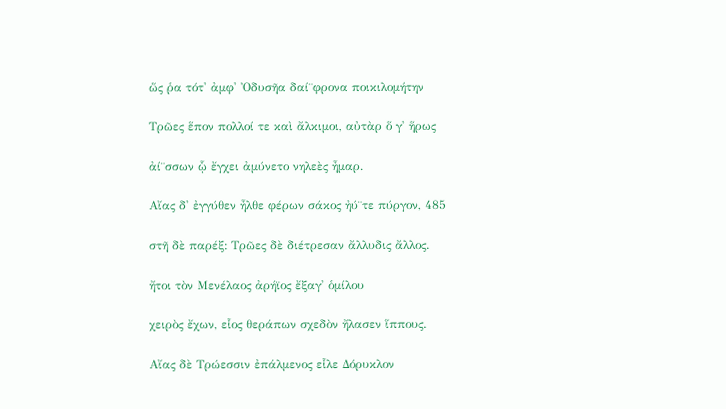ὥς ῥα τότ' ἀμφ' Ὀδυσῆα δαί̈φρονα ποικιλομήτην

Τρῶες ἕπον πολλοί τε καὶ ἄλκιμοι, αὐτὰρ ὅ γ' ἥρως

ἀί̈σσων ᾧ ἔγχει ἀμύνετο νηλεὲς ἦμαρ.

Αἴας δ' ἐγγύθεν ἦλθε φέρων σάκος ἠύ̈τε πύργον, 485

στῆ δὲ παρέξ: Τρῶες δὲ διέτρεσαν ἄλλυδις ἄλλος.

ἤτοι τὸν Μενέλαος ἀρήϊος ἔξαγ' ὁμίλου

χειρὸς ἔχων, εἷος θεράπων σχεδὸν ἤλασεν ἵππους.

Αἴας δὲ Τρώεσσιν ἐπάλμενος εἷλε Δόρυκλον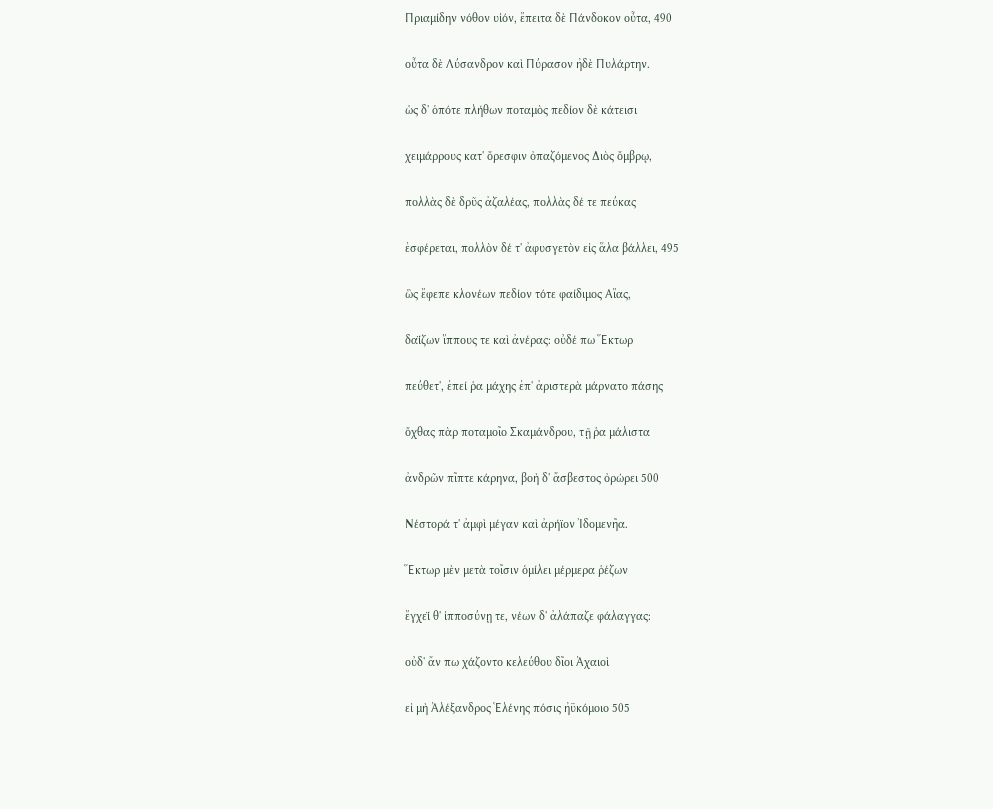Πριαμίδην νόθον υἱόν, ἔπειτα δὲ Πάνδοκον οὖτα, 490

οὖτα δὲ Λύσανδρον καὶ Πύρασον ἠδὲ Πυλάρτην.

ὡς δ' ὁπότε πλήθων ποταμὸς πεδίον δὲ κάτεισι

χειμάρρους κατ' ὄρεσφιν ὀπαζόμενος Διὸς ὄμβρῳ,

πολλὰς δὲ δρῦς ἀζαλέας, πολλὰς δέ τε πεύκας

ἐσφέρεται, πολλὸν δέ τ' ἀφυσγετὸν εἰς ἅλα βάλλει, 495

ὣς ἔφεπε κλονέων πεδίον τότε φαίδιμος Αἴας,

δαί̈ζων ἵππους τε καὶ ἀνέρας: οὐδέ πω Ἕκτωρ

πεύθετ', ἐπεί ῥα μάχης ἐπ' ἀριστερὰ μάρνατο πάσης

ὄχθας πὰρ ποταμοῖο Σκαμάνδρου, τῇ ῥα μάλιστα

ἀνδρῶν πῖπτε κάρηνα, βοὴ δ' ἄσβεστος ὀρώρει 500

Νέστορά τ' ἀμφὶ μέγαν καὶ ἀρήϊον Ἰδομενῆα.

Ἕκτωρ μὲν μετὰ τοῖσιν ὁμίλει μέρμερα ῥέζων

ἔγχεί̈ θ' ἱπποσύνῃ τε, νέων δ' ἀλάπαζε φάλαγγας:

οὐδ' ἄν πω χάζοντο κελεύθου δῖοι Ἀχαιοὶ

εἰ μὴ Ἀλέξανδρος Ἑλένης πόσις ἠϋκόμοιο 505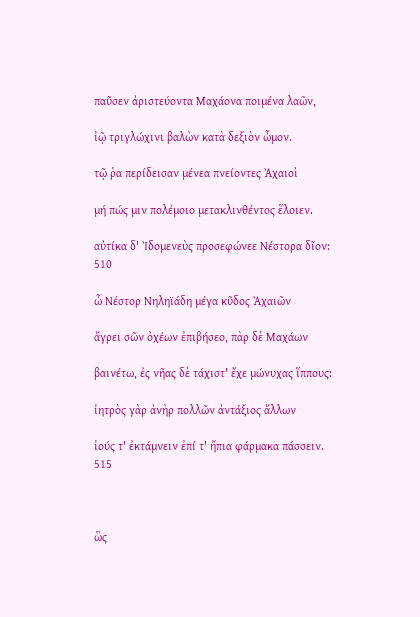παῦσεν ἀριστεύοντα Μαχάονα ποιμένα λαῶν,

ἰῷ τριγλώχινι βαλὼν κατὰ δεξιὸν ὦμον.

τῷ ῥα περίδεισαν μένεα πνείοντες Ἀχαιοὶ

μή πώς μιν πολέμοιο μετακλινθέντος ἕλοιεν.

αὐτίκα δ' Ἰδομενεὺς προσεφώνεε Νέστορα δῖον: 510

ὦ Νέστορ Νηληϊάδη μέγα κῦδος Ἀχαιῶν

ἄγρει σῶν ὀχέων ἐπιβήσεο, πὰρ δὲ Μαχάων

βαινέτω, ἐς νῆας δὲ τάχιστ' ἔχε μώνυχας ἵππους:

ἰητρὸς γὰρ ἀνὴρ πολλῶν ἀντάξιος ἄλλων

ἰούς τ' ἐκτάμνειν ἐπί τ' ἤπια φάρμακα πάσσειν. 515



ὣς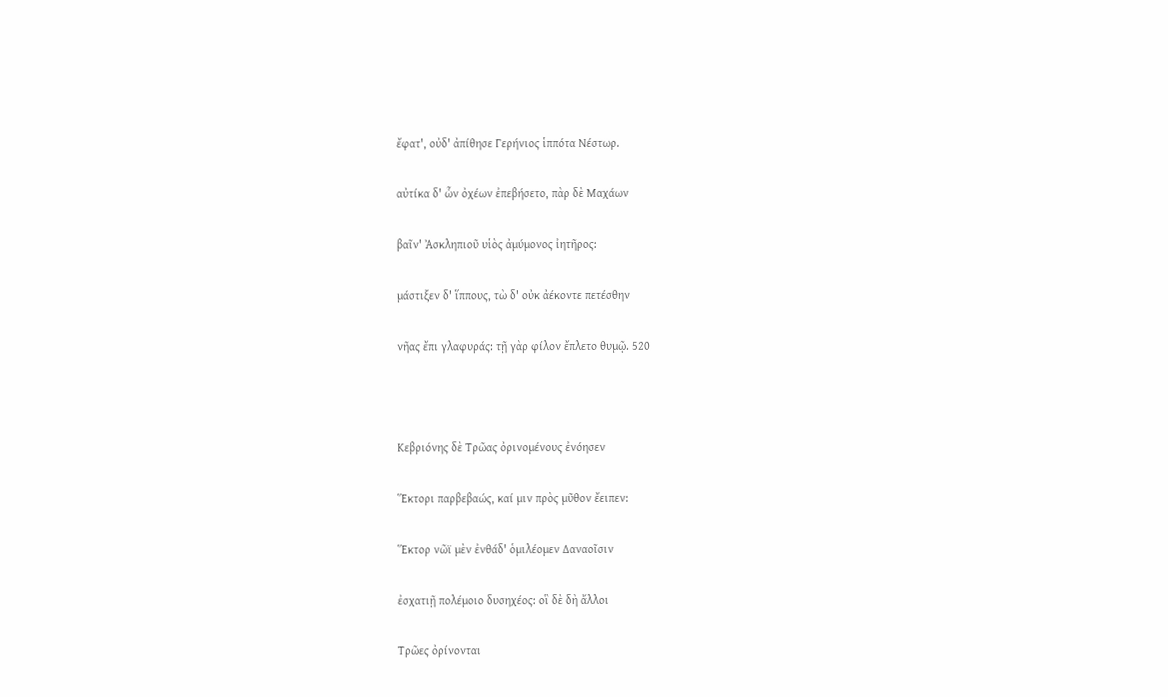ἔφατ', οὐδ' ἀπίθησε Γερήνιος ἱππότα Νέστωρ.

αὐτίκα δ' ὧν ὀχέων ἐπεβήσετο, πὰρ δὲ Μαχάων

βαῖν' Ἀσκληπιοῦ υἱὸς ἀμύμονος ἰητῆρος:

μάστιξεν δ' ἵππους, τὼ δ' οὐκ ἀέκοντε πετέσθην

νῆας ἔπι γλαφυράς: τῇ γὰρ φίλον ἔπλετο θυμῷ. 520



Κεβριόνης δὲ Τρῶας ὀρινομένους ἐνόησεν

Ἕκτορι παρβεβαώς, καί μιν πρὸς μῦθον ἔειπεν:

Ἕκτορ νῶϊ μὲν ἐνθάδ' ὁμιλέομεν Δαναοῖσιν

ἐσχατιῇ πολέμοιο δυσηχέος: οἳ δὲ δὴ ἄλλοι

Τρῶες ὀρίνονται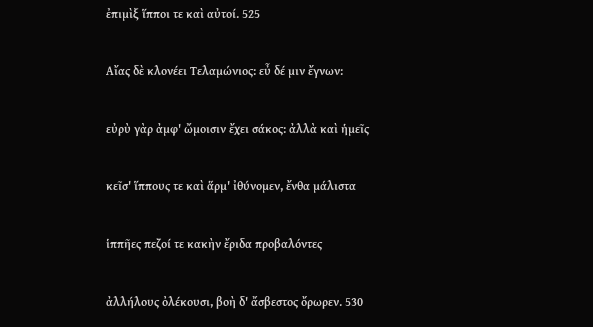ἐπιμὶξ ἵπποι τε καὶ αὐτοί. 525

Αἴας δὲ κλονέει Τελαμώνιος: εὖ δέ μιν ἔγνων:

εὐρὺ γὰρ ἀμφ' ὤμοισιν ἔχει σάκος: ἀλλὰ καὶ ἡμεῖς

κεῖσ' ἵππους τε καὶ ἅρμ' ἰθύνομεν, ἔνθα μάλιστα

ἱππῆες πεζοί τε κακὴν ἔριδα προβαλόντες

ἀλλήλους ὀλέκουσι, βοὴ δ' ἄσβεστος ὄρωρεν. 530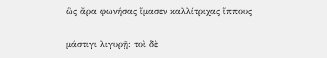ὣς ἄρα φωνήσας ἵμασεν καλλίτριχας ἵππους

μάστιγι λιγυρῇ: τοὶ δὲ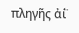πληγῆς ἀί̈